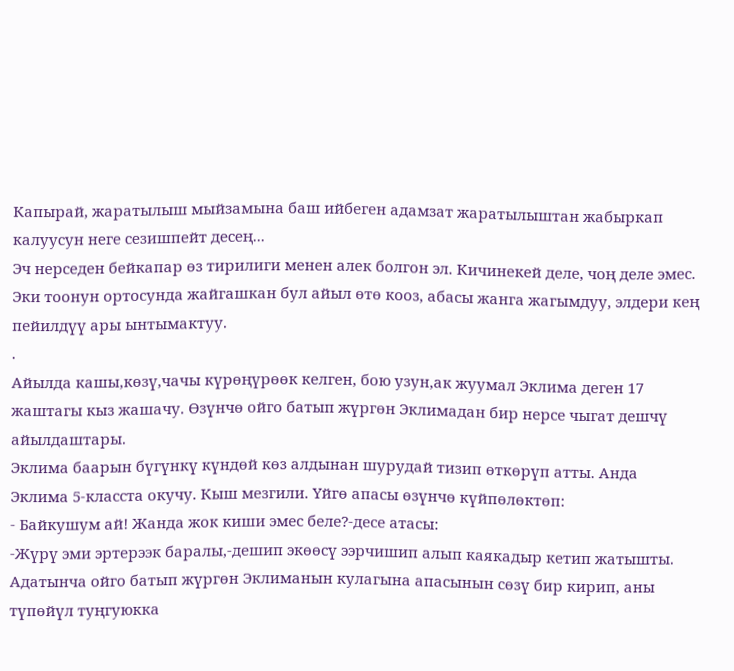Капырай, жаратылыш мыйзамына баш ийбеген адамзат жаратылыштан жабыркап калуусун неге сезишпейт десең...
Эч нерседен бейкапар өз тирилиги менен алек болгон эл. Кичинекей деле, чоң деле эмес. Эки тоонун ортосунда жайгашкан бул айыл өтө кооз, абасы жанга жагымдуу, элдери кең пейилдүү ары ынтымактуу.
.
Айылда кашы,көзү,чачы күрөңүрөөк келген, бою узун,ак жуумал Эклима деген 17 жаштагы кыз жашачу. Өзүнчө ойго батып жүргөн Эклимадан бир нерсе чыгат дешчү айылдаштары.
Эклима баарын бүгүнкү күндөй көз алдынан шурудай тизип өткөрүп атты. Анда Эклима 5-класста окучу. Кыш мезгили. Үйгө апасы өзүнчө күйпөлөктөп:
- Байкушум ай! Жанда жок киши эмес беле?-десе атасы:
-Жүрү эми эртерээк баралы,-дешип экөөсү ээрчишип алып каякадыр кетип жатышты. Адатынча ойго батып жүргөн Эклиманын кулагына апасынын сөзү бир кирип, аны түпөйүл туңгуюкка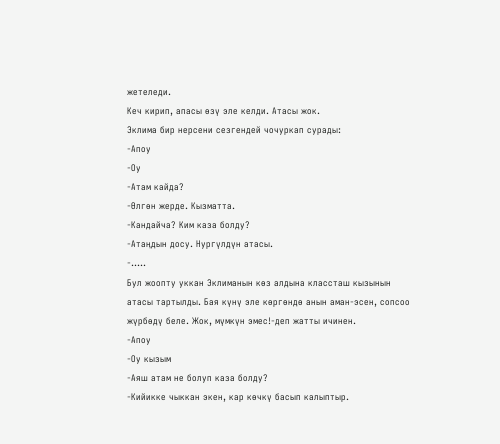жетеледи.
Кеч кирип, апасы өзү эле келди. Атасы жок.
Эклима бир нерсени сезгендей чочуркап сурады:
-Апоу
-Оу
-Атам кайда?
-Өлгөн жерде. Кызматта.
-Кандайча? Ким каза болду?
-Атаңдын досу. Нургүлдүн атасы.
-.....
Бул жоопту уккан Эклиманын көз алдына классташ кызынын атасы тартылды. Бая күнү эле көргөндө анын аман-эсен, сопсоо жүрбөдү беле. Жок, мүмкүн эмес!-деп жатты ичинен.
-Апоу
-Оу кызым
-Аяш атам не болуп каза болду?
-Кийикке чыккан экен, кар көчкү басып калыптыр.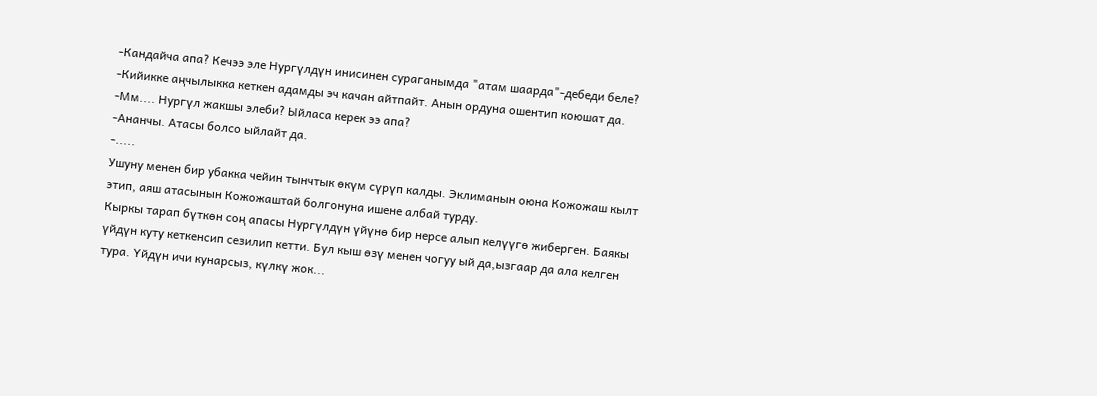-Кандайча апа? Кечээ эле Нургүлдүн инисинен сураганымда "атам шаарда"-дебеди беле?
-Кийикке аңчылыкка кеткен адамды эч качан айтпайт. Анын ордуна ошентип коюшат да.
-Мм.... Нургүл жакшы элеби? Ыйласа керек ээ апа?
-Ананчы. Атасы болсо ыйлайт да.
-.....
Ушуну менен бир убакка чейин тынчтык өкүм сүрүп калды. Эклиманын оюна Кожожаш кылт этип, аяш атасынын Кожожаштай болгонуна ишене албай турду.
Кыркы тарап бүткөн соң апасы Нургүлдүн үйүнө бир нерсе алып келүүгө жиберген. Баякы үйдүн куту кеткенсип сезилип кетти. Бул кыш өзү менен чогуу ый да,ызгаар да ала келген тура. Үйдүн ичи кунарсыз, күлкү жок...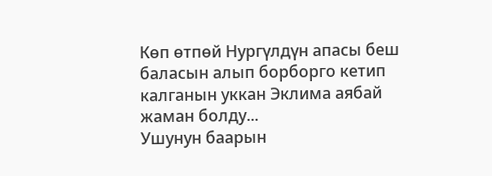Көп өтпөй Нургүлдүн апасы беш баласын алып борборго кетип калганын уккан Эклима аябай жаман болду...
Ушунун баарын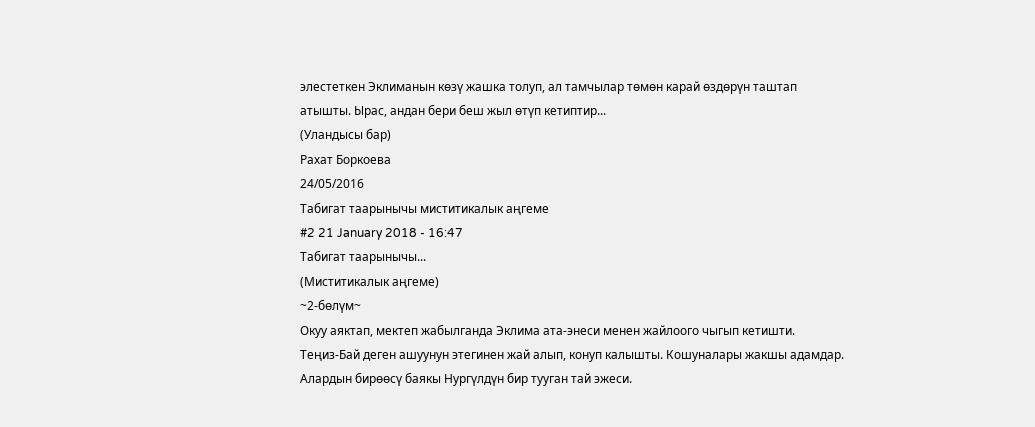элестеткен Эклиманын көзү жашка толуп, ал тамчылар төмөн карай өздөрүн таштап атышты. Ырас, андан бери беш жыл өтүп кетиптир...
(Уландысы бар)
Рахат Боркоева
24/05/2016
Табигат таарынычы миститикалык аңгеме
#2 21 January 2018 - 16:47
Табигат таарынычы...
(Миститикалык аңгеме)
~2-бөлүм~
Окуу аяктап, мектеп жабылганда Эклима ата-энеси менен жайлоого чыгып кетишти.
Теңиз-Бай деген ашуунун этегинен жай алып, конуп калышты. Кошуналары жакшы адамдар. Алардын бирөөсү баякы Нургүлдүн бир тууган тай эжеси.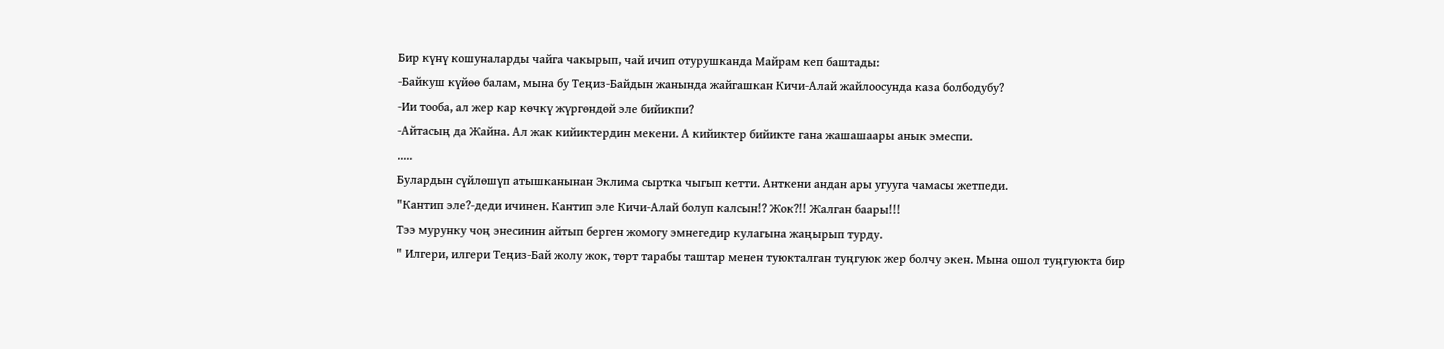Бир күнү кошуналарды чайга чакырып, чай ичип отурушканда Майрам кеп баштады:
-Байкуш күйөө балам, мына бу Теңиз-Байдын жанында жайгашкан Кичи-Алай жайлоосунда каза болбодубу?
-Ии тооба, ал жер кар көчкү жүргөндөй эле бийикпи?
-Айтасың да Жайна. Ал жак кийиктердин мекени. А кийиктер бийикте гана жашашаары анык эмеспи.
.....
Булардын сүйлөшүп атышканынан Эклима сыртка чыгып кетти. Анткени андан ары угууга чамасы жетпеди.
"Кантип эле?-деди ичинен. Кантип эле Кичи-Алай болуп калсын!? Жок?!! Жалган баары!!!
Тээ мурунку чоң энесинин айтып берген жомогу эмнегедир кулагына жаңырып турду.
" Илгери, илгери Теңиз-Бай жолу жок, төрт тарабы таштар менен туюкталган туңгуюк жер болчу экен. Мына ошол туңгуюкта бир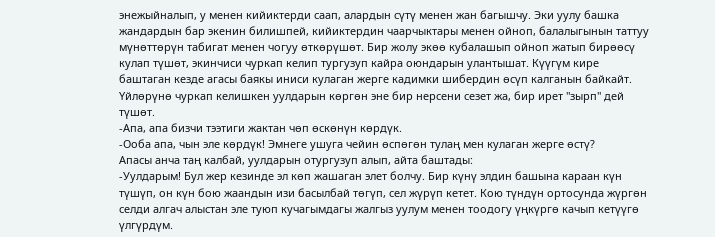энежыйналып, у менен кийиктерди саап, алардын сүтү менен жан багышчу. Эки уулу башка жандардын бар экенин билишпей, кийиктердин чаарчыктары менен ойноп, балалыгынын таттуу мүнөттөрүн табигат менен чогуу өткөрүшөт. Бир жолу экөө кубалашып ойноп жатып бирөөсү кулап түшөт, экинчиси чуркап келип тургузуп кайра оюндарын улантышат. Күүгүм кире баштаган кезде агасы баякы иниси кулаган жерге кадимки шибердин өсүп калганын байкайт. Үйлөрүнө чуркап келишкен уулдарын көргөн эне бир нерсени сезет жа, бир ирет "зырп" дей түшөт.
-Апа, апа бизчи тээтиги жактан чөп өскөнүн көрдүк.
-Ооба апа, чын эле көрдүк! Эмнеге ушуга чейин өспөгөн тулаң мен кулаган жерге өстү?
Апасы анча таң калбай, уулдарын отургузуп алып, айта баштады:
-Уулдарым! Бул жер кезинде эл көп жашаган элет болчу. Бир күнү элдин башына караан күн түшүп, он күн бою жаандын изи басылбай төгүп, сел жүрүп кетет. Кою түндүн ортосунда жүргөн селди алгач алыстан эле туюп кучагымдагы жалгыз уулум менен тоодогу үңкүргө качып кетүүгө үлгүрдүм.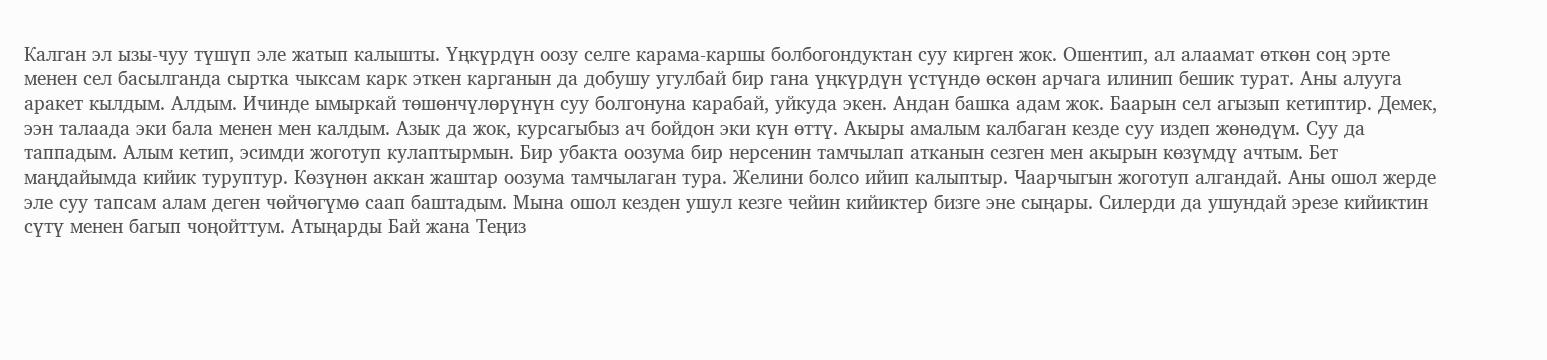Калган эл ызы-чуу түшүп эле жатып калышты. Үңкүрдүн оозу селге карама-каршы болбогондуктан суу кирген жок. Ошентип, ал алаамат өткөн соң эрте менен сел басылганда сыртка чыксам карк эткен карганын да добушу угулбай бир гана үңкүрдүн үстүндө өскөн арчага илинип бешик турат. Аны алууга аракет кылдым. Алдым. Ичинде ымыркай төшөнчүлөрүнүн суу болгонуна карабай, уйкуда экен. Андан башка адам жок. Баарын сел агызып кетиптир. Демек, ээн талаада эки бала менен мен калдым. Азык да жок, курсагыбыз ач бойдон эки күн өттү. Акыры амалым калбаган кезде суу издеп жөнөдүм. Суу да таппадым. Алым кетип, эсимди жоготуп кулаптырмын. Бир убакта оозума бир нерсенин тамчылап атканын сезген мен акырын көзүмдү ачтым. Бет маңдайымда кийик туруптур. Көзүнөн аккан жаштар оозума тамчылаган тура. Желини болсо ийип калыптыр. Чаарчыгын жоготуп алгандай. Аны ошол жерде эле суу тапсам алам деген чөйчөгүмө саап баштадым. Мына ошол кезден ушул кезге чейин кийиктер бизге эне сыңары. Силерди да ушундай эрезе кийиктин сүтү менен багып чоңойттум. Атыңарды Бай жана Теңиз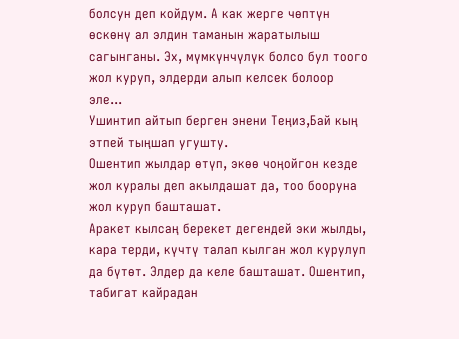болсун деп койдум. А как жерге чөптүн өскөнү ал элдин таманын жаратылыш сагынганы. Эх, мүмкүнчүлүк болсо бул тоого жол куруп, элдерди алып келсек болоор эле...
Ушинтип айтып берген энени Теңиз,Бай кың этпей тыңшап угушту.
Ошентип жылдар өтүп, экөө чоңойгон кезде жол куралы деп акылдашат да, тоо бооруна жол куруп башташат.
Аракет кылсаң берекет дегендей эки жылды, кара терди, күчтү талап кылган жол курулуп да бүтөт. Элдер да келе башташат. Ошентип, табигат кайрадан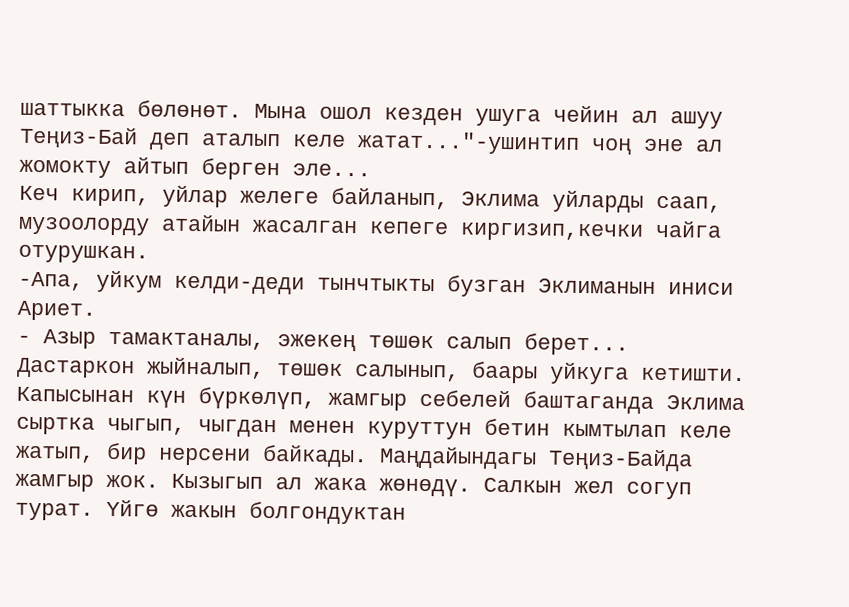шаттыкка бөлөнөт. Мына ошол кезден ушуга чейин ал ашуу Теңиз-Бай деп аталып келе жатат..."-ушинтип чоң эне ал жомокту айтып берген эле...
Кеч кирип, уйлар желеге байланып, Эклима уйларды саап, музоолорду атайын жасалган кепеге киргизип,кечки чайга отурушкан.
-Апа, уйкум келди-деди тынчтыкты бузган Эклиманын иниси Ариет.
- Азыр тамактаналы, эжекең төшөк салып берет...
Дастаркон жыйналып, төшөк салынып, баары уйкуга кетишти. Капысынан күн бүркөлүп, жамгыр себелей баштаганда Эклима сыртка чыгып, чыгдан менен куруттун бетин кымтылап келе жатып, бир нерсени байкады. Маңдайындагы Теңиз-Байда жамгыр жок. Кызыгып ал жака жөнөдү. Салкын жел согуп турат. Үйгө жакын болгондуктан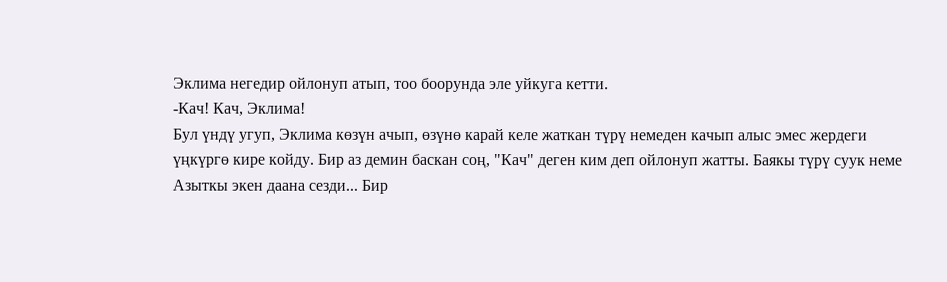Эклима негедир ойлонуп атып, тоо боорунда эле уйкуга кетти.
-Кач! Кач, Эклима!
Бул үндү угуп, Эклима көзүн ачып, өзүнө карай келе жаткан түрү немеден качып алыс эмес жердеги үңкүргө кире койду. Бир аз демин баскан соң, "Кач" деген ким деп ойлонуп жатты. Баякы түрү суук неме Азыткы экен даана сезди... Бир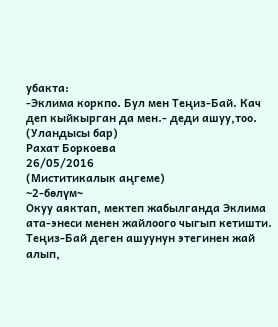убакта:
-Эклима коркпо. Бул мен Теңиз-Бай. Кач деп кыйкырган да мен.- деди ашуу,тоо.
(Уландысы бар)
Рахат Боркоева
26/05/2016
(Миститикалык аңгеме)
~2-бөлүм~
Окуу аяктап, мектеп жабылганда Эклима ата-энеси менен жайлоого чыгып кетишти.
Теңиз-Бай деген ашуунун этегинен жай алып,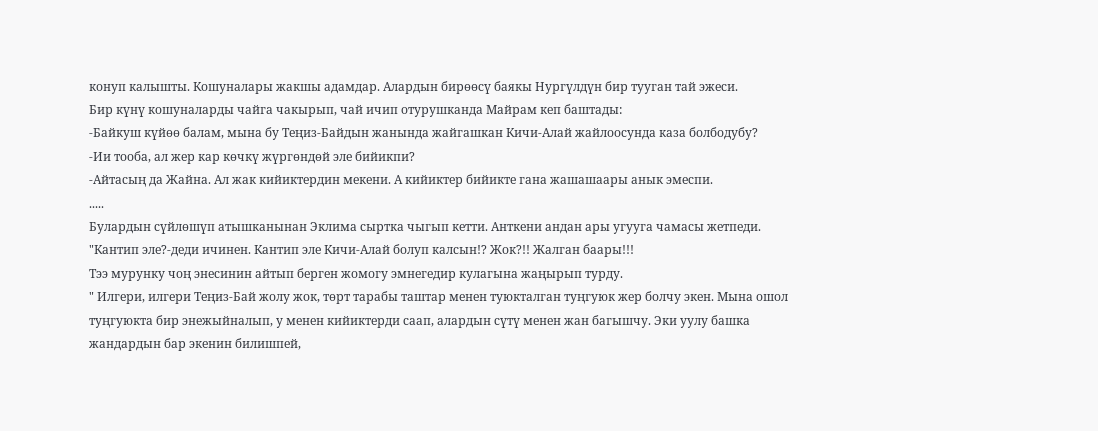конуп калышты. Кошуналары жакшы адамдар. Алардын бирөөсү баякы Нургүлдүн бир тууган тай эжеси.
Бир күнү кошуналарды чайга чакырып, чай ичип отурушканда Майрам кеп баштады:
-Байкуш күйөө балам, мына бу Теңиз-Байдын жанында жайгашкан Кичи-Алай жайлоосунда каза болбодубу?
-Ии тооба, ал жер кар көчкү жүргөндөй эле бийикпи?
-Айтасың да Жайна. Ал жак кийиктердин мекени. А кийиктер бийикте гана жашашаары анык эмеспи.
.....
Булардын сүйлөшүп атышканынан Эклима сыртка чыгып кетти. Анткени андан ары угууга чамасы жетпеди.
"Кантип эле?-деди ичинен. Кантип эле Кичи-Алай болуп калсын!? Жок?!! Жалган баары!!!
Тээ мурунку чоң энесинин айтып берген жомогу эмнегедир кулагына жаңырып турду.
" Илгери, илгери Теңиз-Бай жолу жок, төрт тарабы таштар менен туюкталган туңгуюк жер болчу экен. Мына ошол туңгуюкта бир энежыйналып, у менен кийиктерди саап, алардын сүтү менен жан багышчу. Эки уулу башка жандардын бар экенин билишпей,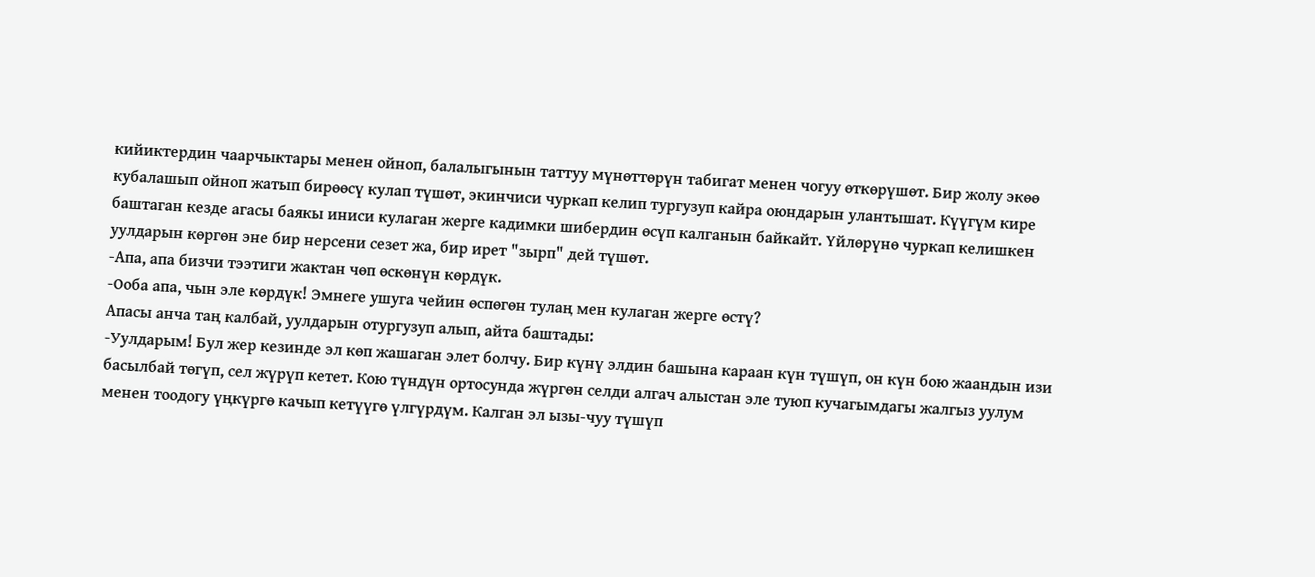кийиктердин чаарчыктары менен ойноп, балалыгынын таттуу мүнөттөрүн табигат менен чогуу өткөрүшөт. Бир жолу экөө кубалашып ойноп жатып бирөөсү кулап түшөт, экинчиси чуркап келип тургузуп кайра оюндарын улантышат. Күүгүм кире баштаган кезде агасы баякы иниси кулаган жерге кадимки шибердин өсүп калганын байкайт. Үйлөрүнө чуркап келишкен уулдарын көргөн эне бир нерсени сезет жа, бир ирет "зырп" дей түшөт.
-Апа, апа бизчи тээтиги жактан чөп өскөнүн көрдүк.
-Ооба апа, чын эле көрдүк! Эмнеге ушуга чейин өспөгөн тулаң мен кулаган жерге өстү?
Апасы анча таң калбай, уулдарын отургузуп алып, айта баштады:
-Уулдарым! Бул жер кезинде эл көп жашаган элет болчу. Бир күнү элдин башына караан күн түшүп, он күн бою жаандын изи басылбай төгүп, сел жүрүп кетет. Кою түндүн ортосунда жүргөн селди алгач алыстан эле туюп кучагымдагы жалгыз уулум менен тоодогу үңкүргө качып кетүүгө үлгүрдүм. Калган эл ызы-чуу түшүп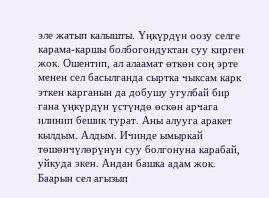эле жатып калышты. Үңкүрдүн оозу селге карама-каршы болбогондуктан суу кирген жок. Ошентип, ал алаамат өткөн соң эрте менен сел басылганда сыртка чыксам карк эткен карганын да добушу угулбай бир гана үңкүрдүн үстүндө өскөн арчага илинип бешик турат. Аны алууга аракет кылдым. Алдым. Ичинде ымыркай төшөнчүлөрүнүн суу болгонуна карабай, уйкуда экен. Андан башка адам жок. Баарын сел агызып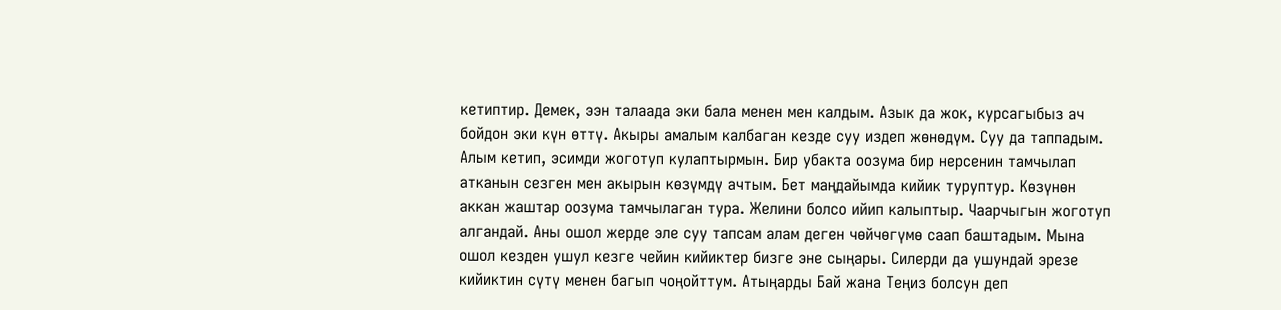кетиптир. Демек, ээн талаада эки бала менен мен калдым. Азык да жок, курсагыбыз ач бойдон эки күн өттү. Акыры амалым калбаган кезде суу издеп жөнөдүм. Суу да таппадым. Алым кетип, эсимди жоготуп кулаптырмын. Бир убакта оозума бир нерсенин тамчылап атканын сезген мен акырын көзүмдү ачтым. Бет маңдайымда кийик туруптур. Көзүнөн аккан жаштар оозума тамчылаган тура. Желини болсо ийип калыптыр. Чаарчыгын жоготуп алгандай. Аны ошол жерде эле суу тапсам алам деген чөйчөгүмө саап баштадым. Мына ошол кезден ушул кезге чейин кийиктер бизге эне сыңары. Силерди да ушундай эрезе кийиктин сүтү менен багып чоңойттум. Атыңарды Бай жана Теңиз болсун деп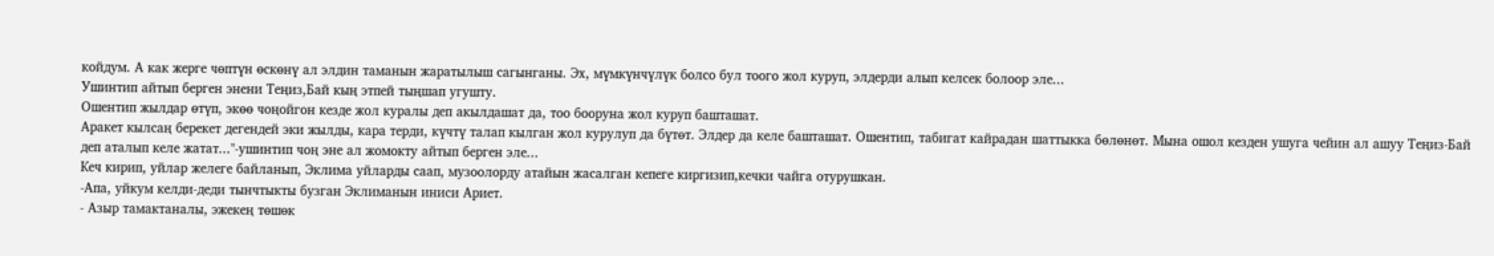койдум. А как жерге чөптүн өскөнү ал элдин таманын жаратылыш сагынганы. Эх, мүмкүнчүлүк болсо бул тоого жол куруп, элдерди алып келсек болоор эле...
Ушинтип айтып берген энени Теңиз,Бай кың этпей тыңшап угушту.
Ошентип жылдар өтүп, экөө чоңойгон кезде жол куралы деп акылдашат да, тоо бооруна жол куруп башташат.
Аракет кылсаң берекет дегендей эки жылды, кара терди, күчтү талап кылган жол курулуп да бүтөт. Элдер да келе башташат. Ошентип, табигат кайрадан шаттыкка бөлөнөт. Мына ошол кезден ушуга чейин ал ашуу Теңиз-Бай деп аталып келе жатат..."-ушинтип чоң эне ал жомокту айтып берген эле...
Кеч кирип, уйлар желеге байланып, Эклима уйларды саап, музоолорду атайын жасалган кепеге киргизип,кечки чайга отурушкан.
-Апа, уйкум келди-деди тынчтыкты бузган Эклиманын иниси Ариет.
- Азыр тамактаналы, эжекең төшөк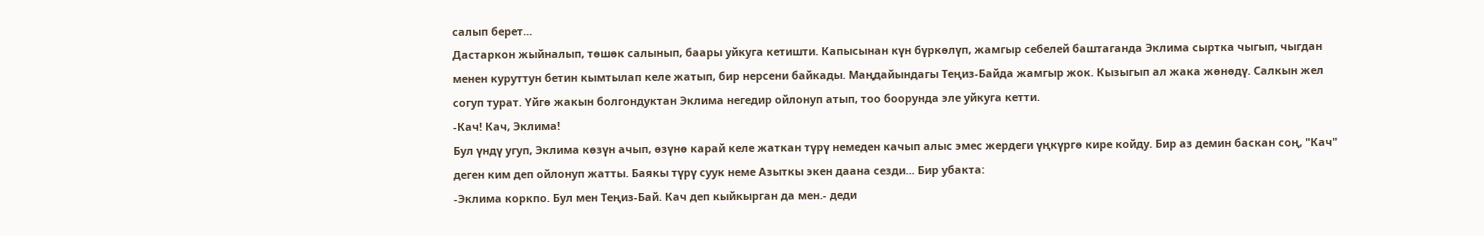салып берет...
Дастаркон жыйналып, төшөк салынып, баары уйкуга кетишти. Капысынан күн бүркөлүп, жамгыр себелей баштаганда Эклима сыртка чыгып, чыгдан менен куруттун бетин кымтылап келе жатып, бир нерсени байкады. Маңдайындагы Теңиз-Байда жамгыр жок. Кызыгып ал жака жөнөдү. Салкын жел согуп турат. Үйгө жакын болгондуктан Эклима негедир ойлонуп атып, тоо боорунда эле уйкуга кетти.
-Кач! Кач, Эклима!
Бул үндү угуп, Эклима көзүн ачып, өзүнө карай келе жаткан түрү немеден качып алыс эмес жердеги үңкүргө кире койду. Бир аз демин баскан соң, "Кач" деген ким деп ойлонуп жатты. Баякы түрү суук неме Азыткы экен даана сезди... Бир убакта:
-Эклима коркпо. Бул мен Теңиз-Бай. Кач деп кыйкырган да мен.- деди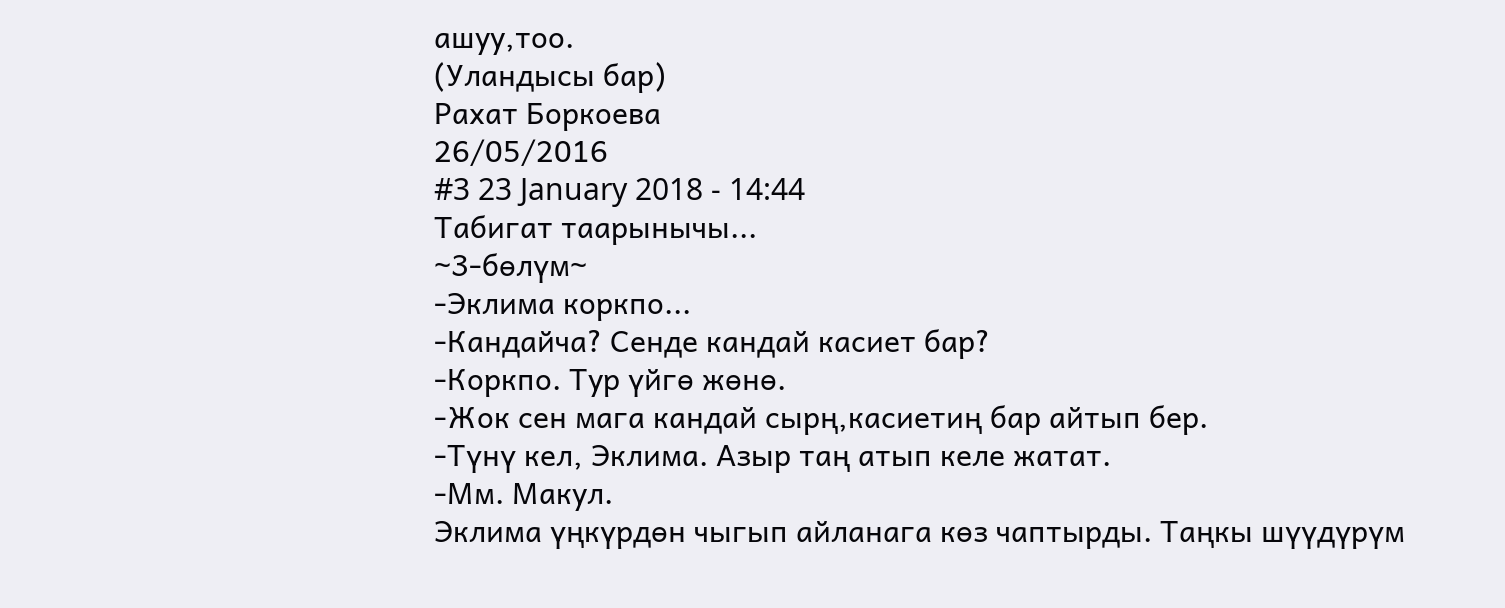ашуу,тоо.
(Уландысы бар)
Рахат Боркоева
26/05/2016
#3 23 January 2018 - 14:44
Табигат таарынычы...
~3-бөлүм~
-Эклима коркпо...
-Кандайча? Сенде кандай касиет бар?
-Коркпо. Тур үйгө жөнө.
-Жок сен мага кандай сырң,касиетиң бар айтып бер.
-Түнү кел, Эклима. Азыр таң атып келе жатат.
-Мм. Макул.
Эклима үңкүрдөн чыгып айланага көз чаптырды. Таңкы шүүдүрүм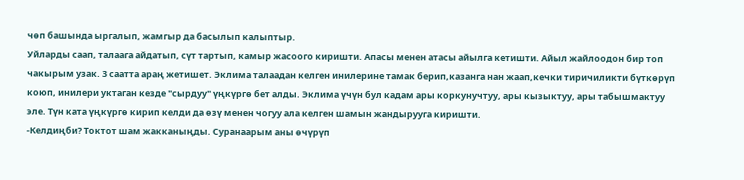чөп башында ыргалып, жамгыр да басылып калыптыр.
Уйларды саап, талаага айдатып, сүт тартып, камыр жасоого киришти. Апасы менен атасы айылга кетишти. Айыл жайлоодон бир топ чакырым узак. 3 саатта араң жетишет. Эклима талаадан келген инилерине тамак берип,казанга нан жаап,кечки тиричиликти бүткөрүп коюп, инилери уктаган кезде "сырдуу" үңкүргө бет алды. Эклима үчүн бул кадам ары коркунучтуу, ары кызыктуу, ары табышмактуу эле. Түн ката үңкүргө кирип келди да өзү менен чогуу ала келген шамын жандырууга киришти.
-Келдиңби? Токтот шам жакканыңды. Суранаарым аны өчүрүп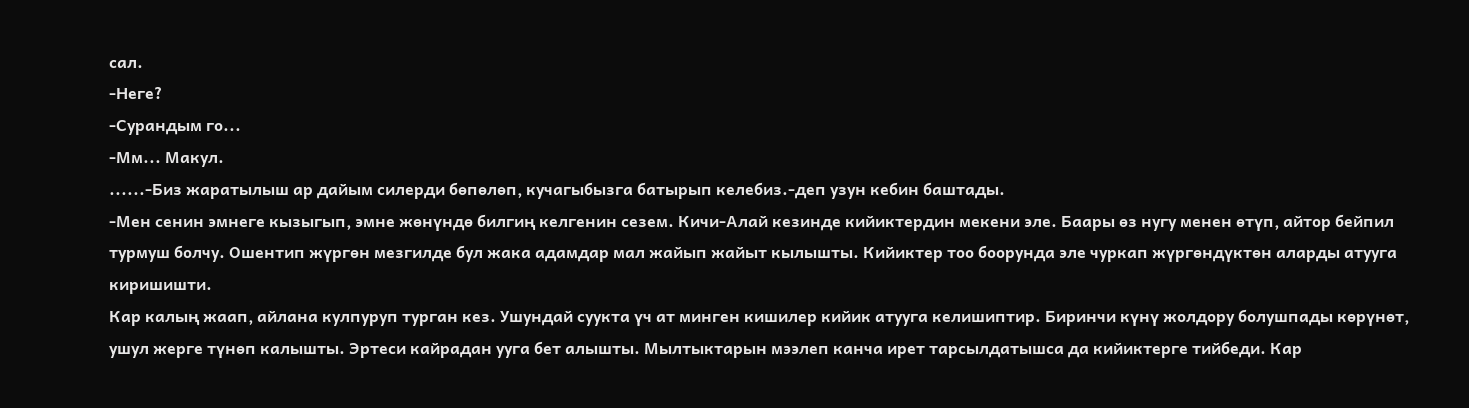сал.
-Неге?
-Сурандым го...
-Мм... Макул.
......-Биз жаратылыш ар дайым силерди бөпөлөп, кучагыбызга батырып келебиз.-деп узун кебин баштады.
-Мен сенин эмнеге кызыгып, эмне жөнүндө билгиң келгенин сезем. Кичи-Алай кезинде кийиктердин мекени эле. Баары өз нугу менен өтүп, айтор бейпил турмуш болчу. Ошентип жүргөн мезгилде бул жака адамдар мал жайып жайыт кылышты. Кийиктер тоо боорунда эле чуркап жүргөндүктөн аларды атууга киришишти.
Кар калың жаап, айлана кулпуруп турган кез. Ушундай суукта үч ат минген кишилер кийик атууга келишиптир. Биринчи күнү жолдору болушпады көрүнөт, ушул жерге түнөп калышты. Эртеси кайрадан ууга бет алышты. Мылтыктарын мээлеп канча ирет тарсылдатышса да кийиктерге тийбеди. Кар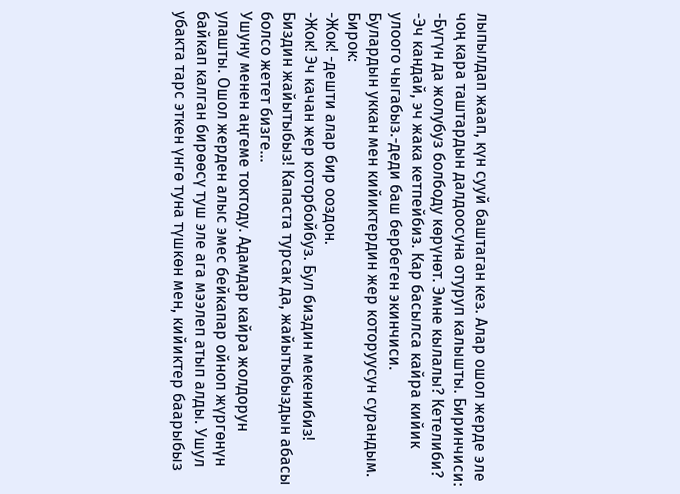лыпылдап жаап, күн сууй баштаган кез. Алар ошол жерде эле чоң кара таштардын далдоосуна отуруп калышты. Биринчиси:
-Бүгүн да жолубуз болбоду көрүнөт. Эмне кылалы? Кетелиби?
-Эч кандай, эч жака кетпейбиз. Кар басылса кайра кийик улоого чыгабыз.-деди баш бербеген экинчиси.
Булардын уккан мен кийиктердин жер которуусун сурандым. Бирок:
-Жок! -дешти алар бир ооздон.
-Жок! Эч качан жер которбойбуз. Бул биздин мекенибиз! Биздин жайытыбыз! Капаста турсак да, жайытыбыздын абасы болсо жетет бизге...
Ушуну менен аңгеме токтоду. Адамдар кайра жолдорун улашты. Ошол жерден алыс эмес бейкапар ойноп жүргөнүн байкап калган бирөөсү туш эле ага мээлеп атып алды. Ушул убакта тарс эткен үнгө туна түшкөн мен, кийиктер баарыбыз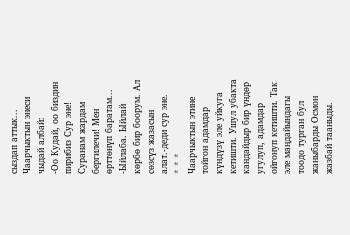сыздап аттык... Чаарчыктын энеси чыдай албай:
-Оо Кудай, оо биздин пирибиз Сур эне! Суранам жардам бергилечи! Мен өрттөнүп баратам...
-Ыйлаба. Ыйлай көрбө бир боорум. Ал сөзсүз жазасын алат.-деди сур эне.
* * *
Чаарчыктын этине тойгон адамдар күндүзү эле уйкуга кетишти. Ушул убакта кандайдыр бир үндөр угулуп, адамдар ойгонуп кетишти. Так эле маңдайындагы тоодо турган бул жаныбарды Осмон жазбай тааныды.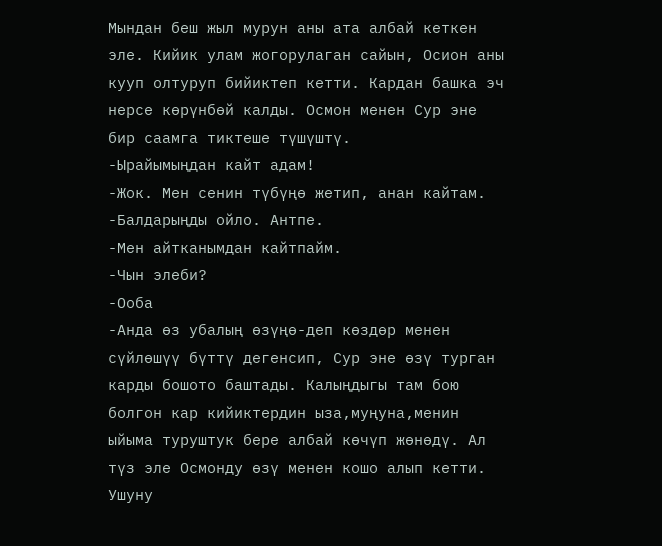Мындан беш жыл мурун аны ата албай кеткен эле. Кийик улам жогорулаган сайын, Осион аны кууп олтуруп бийиктеп кетти. Кардан башка эч нерсе көрүнбөй калды. Осмон менен Сур эне бир саамга тиктеше түшүштү.
-Ырайымыңдан кайт адам!
-Жок. Мен сенин түбүңө жетип, анан кайтам.
-Балдарыңды ойло. Антпе.
-Мен айтканымдан кайтпайм.
-Чын элеби?
-Ооба
-Анда өз убалың өзүңө-деп көздөр менен сүйлөшүү бүттү дегенсип, Сур эне өзү турган карды бошото баштады. Калыңдыгы там бою болгон кар кийиктердин ыза,муңуна,менин ыйыма туруштук бере албай көчүп жөнөдү. Ал түз эле Осмонду өзү менен кошо алып кетти.
Ушуну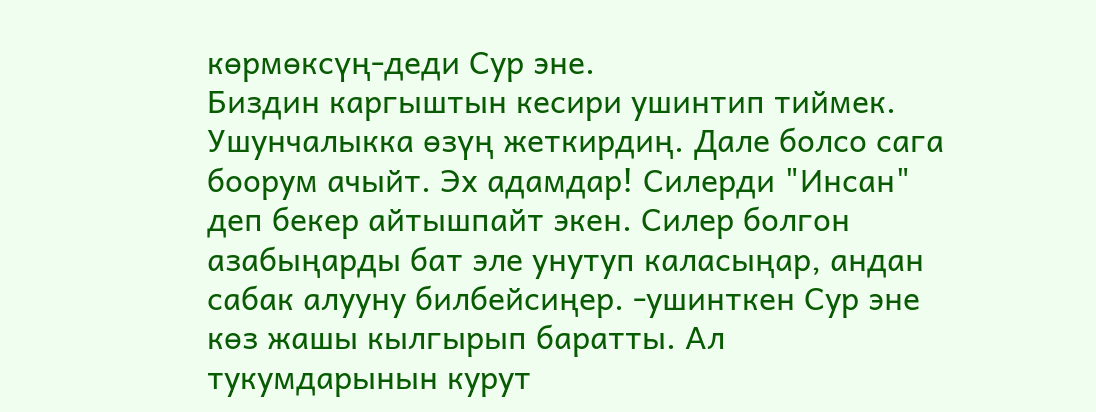көрмөксүң-деди Сур эне.
Биздин каргыштын кесири ушинтип тиймек. Ушунчалыкка өзүң жеткирдиң. Дале болсо сага боорум ачыйт. Эх адамдар! Силерди "Инсан" деп бекер айтышпайт экен. Силер болгон азабыңарды бат эле унутуп каласыңар, андан сабак алууну билбейсиңер. -ушинткен Сур эне көз жашы кылгырып баратты. Ал тукумдарынын курут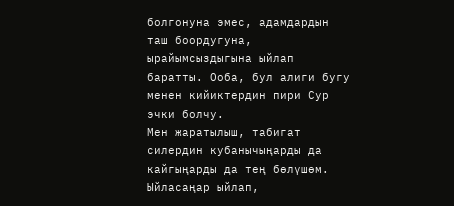болгонуна эмес, адамдардын таш боордугуна, ырайымсыздыгына ыйлап баратты. Ооба, бул алиги бугу менен кийиктердин пири Сур эчки болчу.
Мен жаратылыш, табигат силердин кубанычыңарды да кайгыңарды да тең бөлүшөм. Ыйласаңар ыйлап,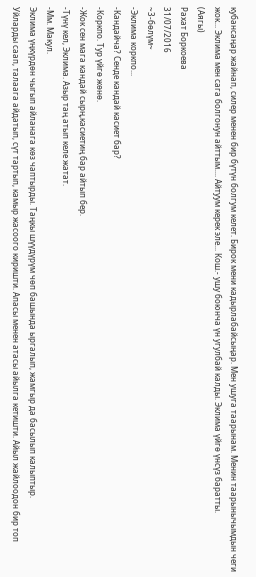кубансаңар жайнап, силер менен бир бүтүн болгум келет. Бирок мени кадырлабайсыңар. Мен ушуга таарынам. Менин таарынычымдын чеги жок... Эклима мен сага болгонун айттым.... Айтуум керек эле... Кош.- ушу боюнча үн угулбай калды. Эклима үйгө үнсүз баратты.
(Аягы)
Рахат Боркоева
31/07/2016
~3-бөлүм~
-Эклима коркпо...
-Кандайча? Сенде кандай касиет бар?
-Коркпо. Тур үйгө жөнө.
-Жок сен мага кандай сырң,касиетиң бар айтып бер.
-Түнү кел, Эклима. Азыр таң атып келе жатат.
-Мм. Макул.
Эклима үңкүрдөн чыгып айланага көз чаптырды. Таңкы шүүдүрүм чөп башында ыргалып, жамгыр да басылып калыптыр.
Уйларды саап, талаага айдатып, сүт тартып, камыр жасоого киришти. Апасы менен атасы айылга кетишти. Айыл жайлоодон бир топ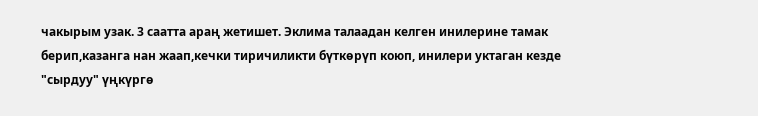чакырым узак. 3 саатта араң жетишет. Эклима талаадан келген инилерине тамак берип,казанга нан жаап,кечки тиричиликти бүткөрүп коюп, инилери уктаган кезде "сырдуу" үңкүргө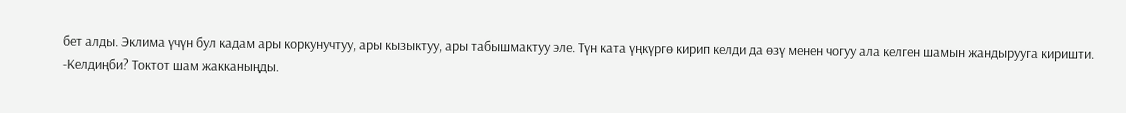бет алды. Эклима үчүн бул кадам ары коркунучтуу, ары кызыктуу, ары табышмактуу эле. Түн ката үңкүргө кирип келди да өзү менен чогуу ала келген шамын жандырууга киришти.
-Келдиңби? Токтот шам жакканыңды.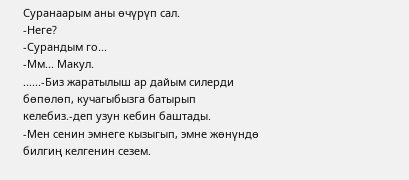Суранаарым аны өчүрүп сал.
-Неге?
-Сурандым го...
-Мм... Макул.
......-Биз жаратылыш ар дайым силерди бөпөлөп, кучагыбызга батырып келебиз.-деп узун кебин баштады.
-Мен сенин эмнеге кызыгып, эмне жөнүндө билгиң келгенин сезем.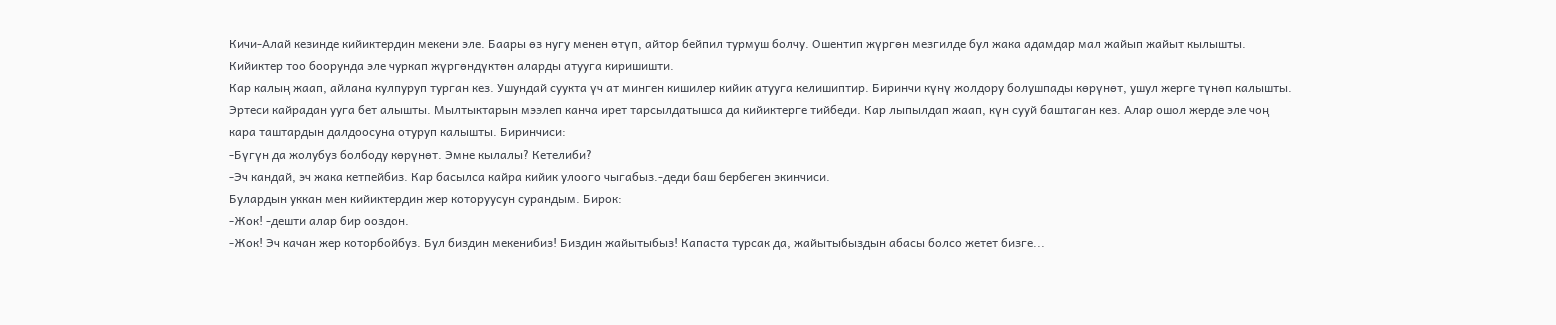Кичи-Алай кезинде кийиктердин мекени эле. Баары өз нугу менен өтүп, айтор бейпил турмуш болчу. Ошентип жүргөн мезгилде бул жака адамдар мал жайып жайыт кылышты. Кийиктер тоо боорунда эле чуркап жүргөндүктөн аларды атууга киришишти.
Кар калың жаап, айлана кулпуруп турган кез. Ушундай суукта үч ат минген кишилер кийик атууга келишиптир. Биринчи күнү жолдору болушпады көрүнөт, ушул жерге түнөп калышты. Эртеси кайрадан ууга бет алышты. Мылтыктарын мээлеп канча ирет тарсылдатышса да кийиктерге тийбеди. Кар лыпылдап жаап, күн сууй баштаган кез. Алар ошол жерде эле чоң кара таштардын далдоосуна отуруп калышты. Биринчиси:
-Бүгүн да жолубуз болбоду көрүнөт. Эмне кылалы? Кетелиби?
-Эч кандай, эч жака кетпейбиз. Кар басылса кайра кийик улоого чыгабыз.-деди баш бербеген экинчиси.
Булардын уккан мен кийиктердин жер которуусун сурандым. Бирок:
-Жок! -дешти алар бир ооздон.
-Жок! Эч качан жер которбойбуз. Бул биздин мекенибиз! Биздин жайытыбыз! Капаста турсак да, жайытыбыздын абасы болсо жетет бизге...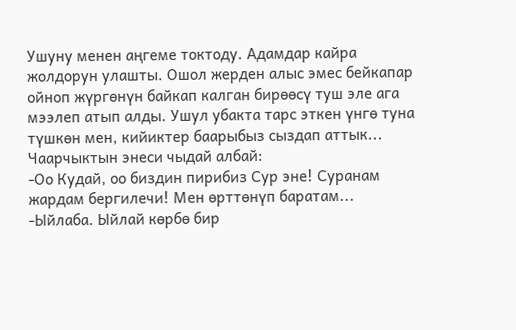Ушуну менен аңгеме токтоду. Адамдар кайра жолдорун улашты. Ошол жерден алыс эмес бейкапар ойноп жүргөнүн байкап калган бирөөсү туш эле ага мээлеп атып алды. Ушул убакта тарс эткен үнгө туна түшкөн мен, кийиктер баарыбыз сыздап аттык... Чаарчыктын энеси чыдай албай:
-Оо Кудай, оо биздин пирибиз Сур эне! Суранам жардам бергилечи! Мен өрттөнүп баратам...
-Ыйлаба. Ыйлай көрбө бир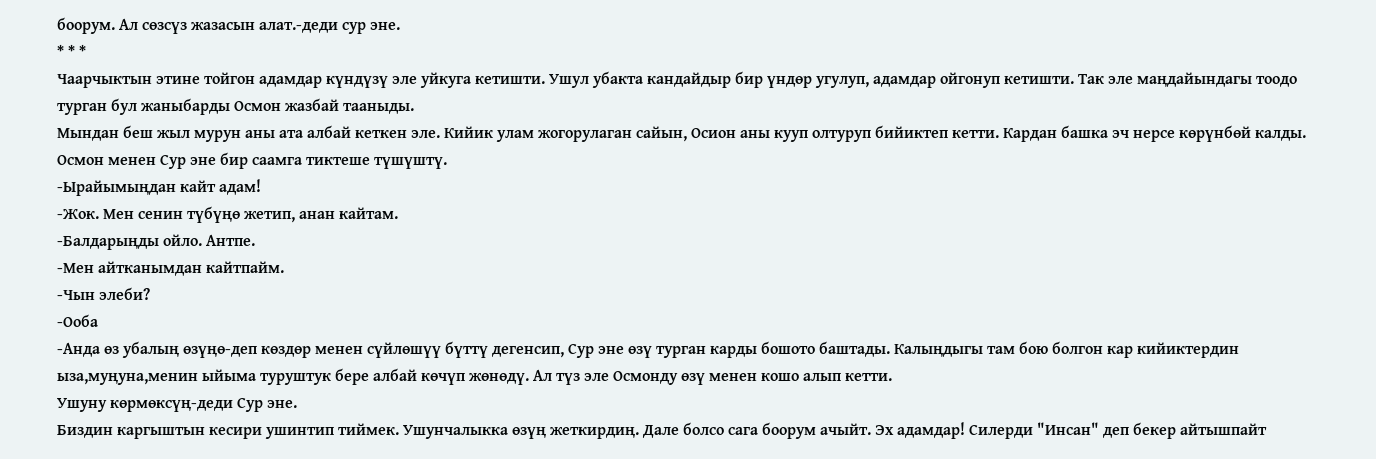боорум. Ал сөзсүз жазасын алат.-деди сур эне.
* * *
Чаарчыктын этине тойгон адамдар күндүзү эле уйкуга кетишти. Ушул убакта кандайдыр бир үндөр угулуп, адамдар ойгонуп кетишти. Так эле маңдайындагы тоодо турган бул жаныбарды Осмон жазбай тааныды.
Мындан беш жыл мурун аны ата албай кеткен эле. Кийик улам жогорулаган сайын, Осион аны кууп олтуруп бийиктеп кетти. Кардан башка эч нерсе көрүнбөй калды. Осмон менен Сур эне бир саамга тиктеше түшүштү.
-Ырайымыңдан кайт адам!
-Жок. Мен сенин түбүңө жетип, анан кайтам.
-Балдарыңды ойло. Антпе.
-Мен айтканымдан кайтпайм.
-Чын элеби?
-Ооба
-Анда өз убалың өзүңө-деп көздөр менен сүйлөшүү бүттү дегенсип, Сур эне өзү турган карды бошото баштады. Калыңдыгы там бою болгон кар кийиктердин ыза,муңуна,менин ыйыма туруштук бере албай көчүп жөнөдү. Ал түз эле Осмонду өзү менен кошо алып кетти.
Ушуну көрмөксүң-деди Сур эне.
Биздин каргыштын кесири ушинтип тиймек. Ушунчалыкка өзүң жеткирдиң. Дале болсо сага боорум ачыйт. Эх адамдар! Силерди "Инсан" деп бекер айтышпайт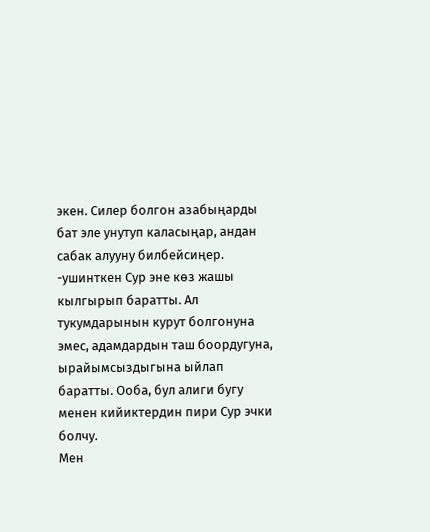экен. Силер болгон азабыңарды бат эле унутуп каласыңар, андан сабак алууну билбейсиңер. -ушинткен Сур эне көз жашы кылгырып баратты. Ал тукумдарынын курут болгонуна эмес, адамдардын таш боордугуна, ырайымсыздыгына ыйлап баратты. Ооба, бул алиги бугу менен кийиктердин пири Сур эчки болчу.
Мен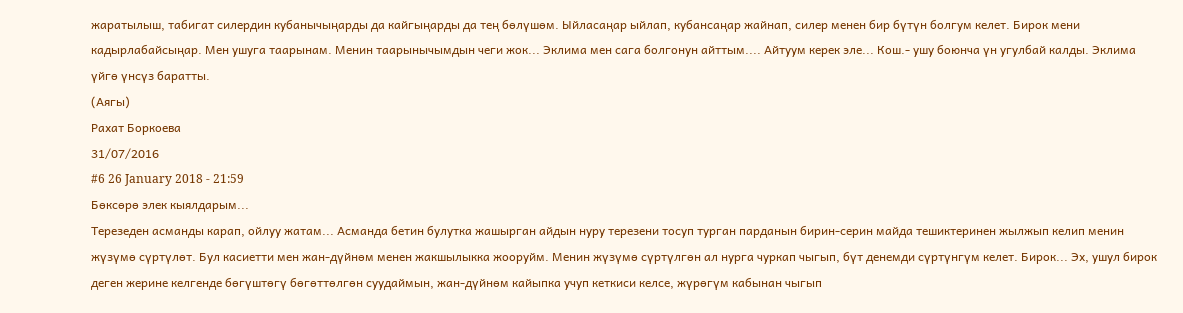жаратылыш, табигат силердин кубанычыңарды да кайгыңарды да тең бөлүшөм. Ыйласаңар ыйлап, кубансаңар жайнап, силер менен бир бүтүн болгум келет. Бирок мени кадырлабайсыңар. Мен ушуга таарынам. Менин таарынычымдын чеги жок... Эклима мен сага болгонун айттым.... Айтуум керек эле... Кош.- ушу боюнча үн угулбай калды. Эклима үйгө үнсүз баратты.
(Аягы)
Рахат Боркоева
31/07/2016
#6 26 January 2018 - 21:59
Бөксөрө элек кыялдарым...
Терезеден асманды карап, ойлуу жатам... Асманда бетин булутка жашырган айдын нуру терезени тосуп турган парданын бирин-серин майда тешиктеринен жылжып келип менин жүзүмө сүртүлөт. Бул касиетти мен жан-дүйнөм менен жакшылыкка жооруйм. Менин жүзүмө сүртүлгөн ал нурга чуркап чыгып, бүт денемди сүртүнгүм келет. Бирок... Эх, ушул бирок деген жерине келгенде бөгүштөгү бөгөттөлгөн суудаймын, жан-дүйнөм кайыпка учуп кеткиси келсе, жүрөгүм кабынан чыгып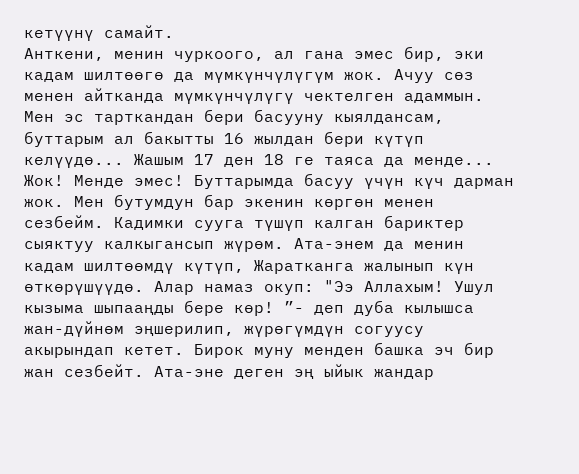кетүүнү самайт.
Анткени, менин чуркоого, ал гана эмес бир, эки кадам шилтөөгө да мүмкүнчүлүгүм жок. Ачуу сөз менен айтканда мүмкүнчүлүгү чектелген адаммын. Мен эс тарткандан бери басууну кыялдансам, буттарым ал бакытты 16 жылдан бери күтүп келүүдө... Жашым 17 ден 18 ге таяса да менде... Жок! Менде эмес! Буттарымда басуу үчүн күч дарман жок. Мен бутумдун бар экенин көргөн менен сезбейм. Кадимки сууга түшүп калган бариктер сыяктуу калкыгансып жүрөм. Ата-энем да менин кадам шилтөөмдү күтүп, Жаратканга жалынып күн өткөрүшүүдө. Алар намаз окуп: "Ээ Аллахым! Ушул кызыма шыпааңды бере көр! ”- деп дуба кылышса жан-дүйнөм эңшерилип, жүрөгүмдүн согуусу акырындап кетет. Бирок муну менден башка эч бир жан сезбейт. Ата-эне деген эң ыйык жандар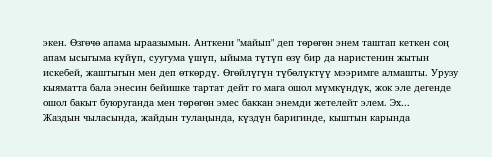экен. Өзгөчө апама ыраазымын. Анткени "майып" деп төрөгөн энем таштап кеткен соң апам ысыгыма күйүп, суугума үшүп, ыйыма түтүп өзү бир да наристенин жытын искебей, жаштыгын мен деп өткөрдү. Өгөйлүгүн түбөлүктүү мээримге алмашты. Урузу кыяматта бала энесин бейишке тартат дейт го мага ошол мүмкүндүк, жок эле дегенде ошол бакыт буюруганда мен төрөгөн эмес баккан энемди жетелейт элем. Эх...
Жаздын чыласында, жайдын тулаңында, күздүн баригинде, кыштын карында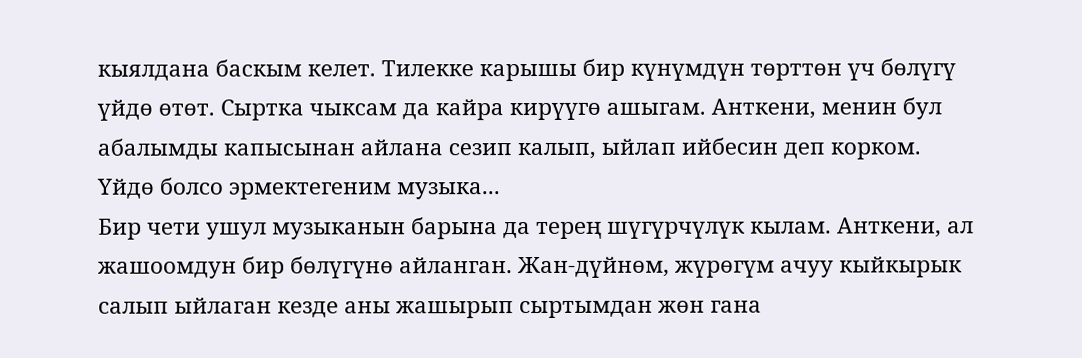кыялдана баскым келет. Тилекке карышы бир күнүмдүн төрттөн үч бөлүгү үйдө өтөт. Сыртка чыксам да кайра кирүүгө ашыгам. Анткени, менин бул абалымды капысынан айлана сезип калып, ыйлап ийбесин деп корком. Үйдө болсо эрмектегеним музыка...
Бир чети ушул музыканын барына да терең шүгүрчүлүк кылам. Анткени, ал жашоомдун бир бөлүгүнө айланган. Жан-дүйнөм, жүрөгүм ачуу кыйкырык салып ыйлаган кезде аны жашырып сыртымдан жөн гана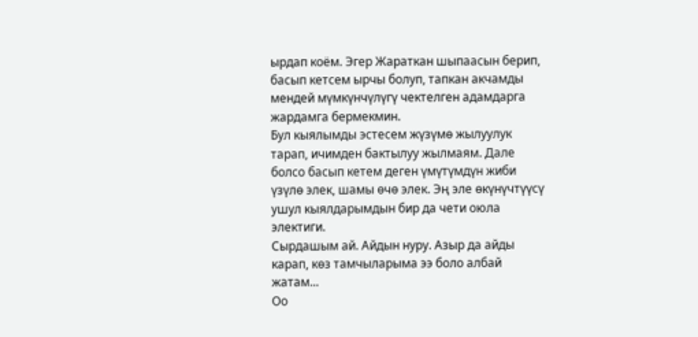ырдап коём. Эгер Жараткан шыпаасын берип, басып кетсем ырчы болуп, тапкан акчамды мендей мүмкүнчүлүгү чектелген адамдарга жардамга бермекмин.
Бул кыялымды эстесем жүзүмө жылуулук тарап, ичимден бактылуу жылмаям. Дале болсо басып кетем деген үмүтүмдүн жиби үзүлө элек, шамы өчө элек. Эң эле өкүнүчтүүсү ушул кыялдарымдын бир да чети оюла электиги.
Сырдашым ай. Айдын нуру. Азыр да айды карап, көз тамчыларыма ээ боло албай жатам...
Оо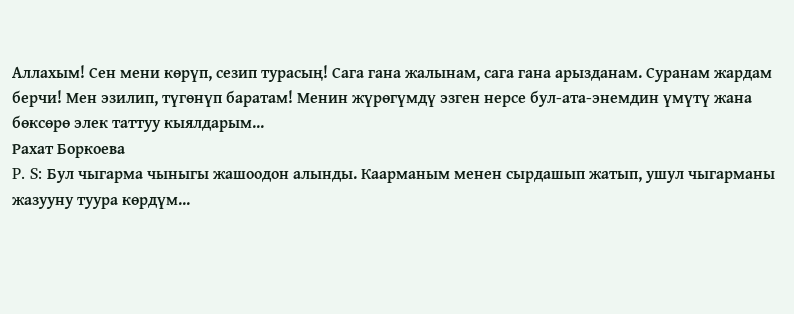Аллахым! Сен мени көрүп, сезип турасың! Сага гана жалынам, сага гана арызданам. Суранам жардам берчи! Мен эзилип, түгөнүп баратам! Менин жүрөгүмдү эзген нерсе бул-ата-энемдин үмүтү жана бөксөрө элек таттуу кыялдарым...
Рахат Боркоева
P. S: Бул чыгарма чыныгы жашоодон алынды. Каарманым менен сырдашып жатып, ушул чыгарманы жазууну туура көрдүм...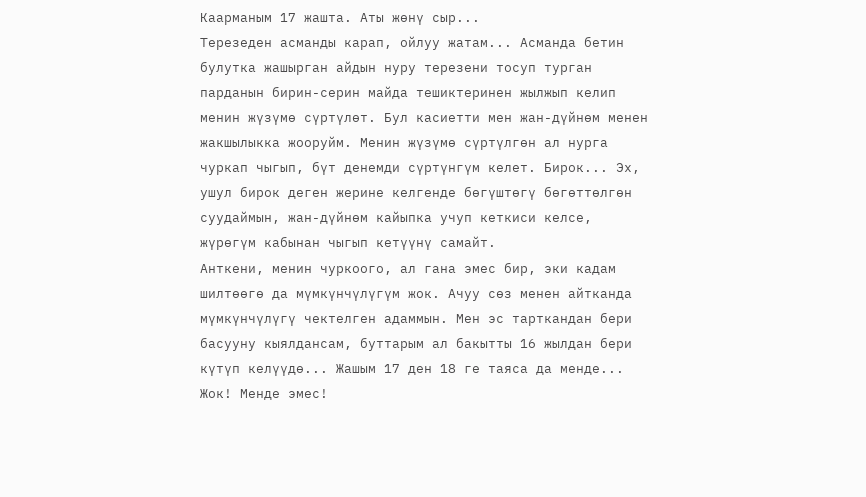Каарманым 17 жашта. Аты жөнү сыр...
Терезеден асманды карап, ойлуу жатам... Асманда бетин булутка жашырган айдын нуру терезени тосуп турган парданын бирин-серин майда тешиктеринен жылжып келип менин жүзүмө сүртүлөт. Бул касиетти мен жан-дүйнөм менен жакшылыкка жооруйм. Менин жүзүмө сүртүлгөн ал нурга чуркап чыгып, бүт денемди сүртүнгүм келет. Бирок... Эх, ушул бирок деген жерине келгенде бөгүштөгү бөгөттөлгөн суудаймын, жан-дүйнөм кайыпка учуп кеткиси келсе, жүрөгүм кабынан чыгып кетүүнү самайт.
Анткени, менин чуркоого, ал гана эмес бир, эки кадам шилтөөгө да мүмкүнчүлүгүм жок. Ачуу сөз менен айтканда мүмкүнчүлүгү чектелген адаммын. Мен эс тарткандан бери басууну кыялдансам, буттарым ал бакытты 16 жылдан бери күтүп келүүдө... Жашым 17 ден 18 ге таяса да менде... Жок! Менде эмес!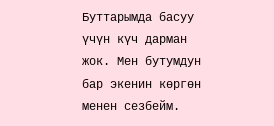Буттарымда басуу үчүн күч дарман жок. Мен бутумдун бар экенин көргөн менен сезбейм.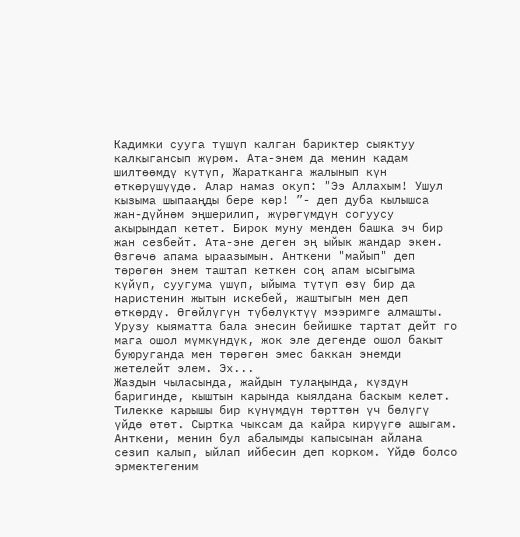Кадимки сууга түшүп калган бариктер сыяктуу калкыгансып жүрөм. Ата-энем да менин кадам шилтөөмдү күтүп, Жаратканга жалынып күн өткөрүшүүдө. Алар намаз окуп: "Ээ Аллахым! Ушул кызыма шыпааңды бере көр! ”- деп дуба кылышса жан-дүйнөм эңшерилип, жүрөгүмдүн согуусу акырындап кетет. Бирок муну менден башка эч бир жан сезбейт. Ата-эне деген эң ыйык жандар экен. Өзгөчө апама ыраазымын. Анткени "майып" деп төрөгөн энем таштап кеткен соң апам ысыгыма күйүп, суугума үшүп, ыйыма түтүп өзү бир да наристенин жытын искебей, жаштыгын мен деп өткөрдү. Өгөйлүгүн түбөлүктүү мээримге алмашты. Урузу кыяматта бала энесин бейишке тартат дейт го мага ошол мүмкүндүк, жок эле дегенде ошол бакыт буюруганда мен төрөгөн эмес баккан энемди жетелейт элем. Эх...
Жаздын чыласында, жайдын тулаңында, күздүн баригинде, кыштын карында кыялдана баскым келет. Тилекке карышы бир күнүмдүн төрттөн үч бөлүгү үйдө өтөт. Сыртка чыксам да кайра кирүүгө ашыгам. Анткени, менин бул абалымды капысынан айлана сезип калып, ыйлап ийбесин деп корком. Үйдө болсо эрмектегеним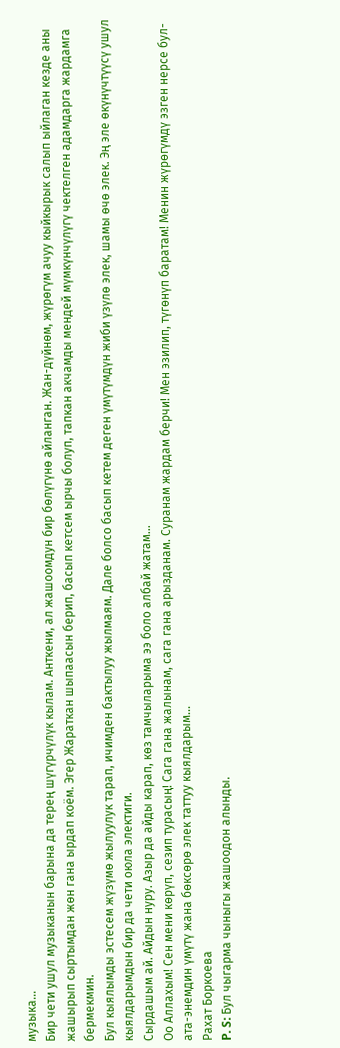музыка...
Бир чети ушул музыканын барына да терең шүгүрчүлүк кылам. Анткени, ал жашоомдун бир бөлүгүнө айланган. Жан-дүйнөм, жүрөгүм ачуу кыйкырык салып ыйлаган кезде аны жашырып сыртымдан жөн гана ырдап коём. Эгер Жараткан шыпаасын берип, басып кетсем ырчы болуп, тапкан акчамды мендей мүмкүнчүлүгү чектелген адамдарга жардамга бермекмин.
Бул кыялымды эстесем жүзүмө жылуулук тарап, ичимден бактылуу жылмаям. Дале болсо басып кетем деген үмүтүмдүн жиби үзүлө элек, шамы өчө элек. Эң эле өкүнүчтүүсү ушул кыялдарымдын бир да чети оюла электиги.
Сырдашым ай. Айдын нуру. Азыр да айды карап, көз тамчыларыма ээ боло албай жатам...
Оо Аллахым! Сен мени көрүп, сезип турасың! Сага гана жалынам, сага гана арызданам. Суранам жардам берчи! Мен эзилип, түгөнүп баратам! Менин жүрөгүмдү эзген нерсе бул-ата-энемдин үмүтү жана бөксөрө элек таттуу кыялдарым...
Рахат Боркоева
P. S: Бул чыгарма чыныгы жашоодон алынды.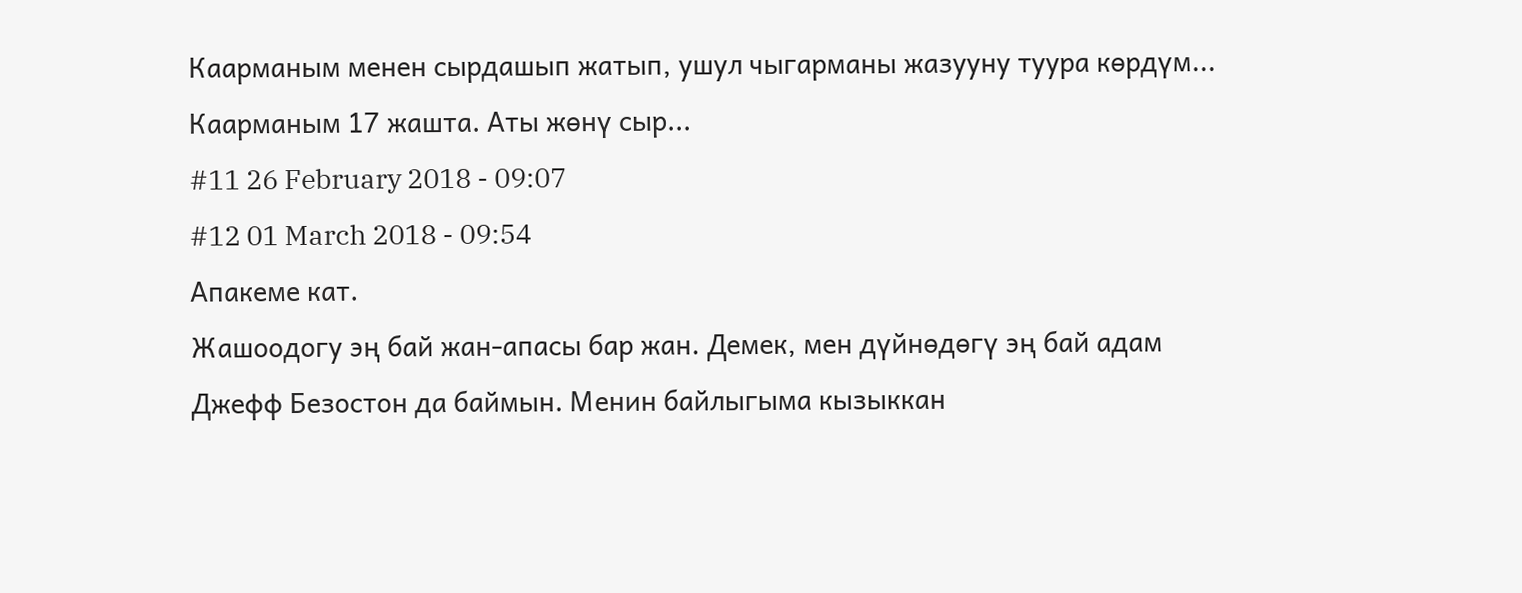Каарманым менен сырдашып жатып, ушул чыгарманы жазууну туура көрдүм... Каарманым 17 жашта. Аты жөнү сыр...
#11 26 February 2018 - 09:07
#12 01 March 2018 - 09:54
Апакеме кат.
Жашоодогу эң бай жан-апасы бар жан. Демек, мен дүйнөдөгү эң бай адам Джефф Безостон да баймын. Менин байлыгыма кызыккан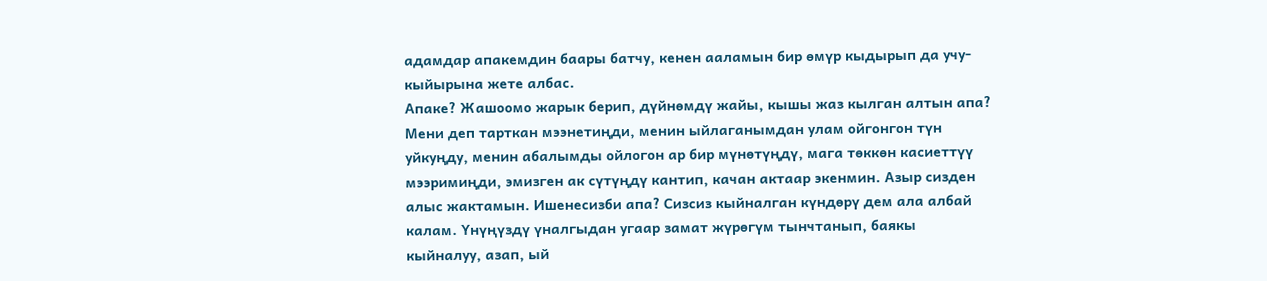адамдар апакемдин баары батчу, кенен ааламын бир өмүр кыдырып да учу-кыйырына жете албас.
Апаке? Жашоомо жарык берип, дүйнөмдү жайы, кышы жаз кылган алтын апа? Мени деп тарткан мээнетиңди, менин ыйлаганымдан улам ойгонгон түн уйкуңду, менин абалымды ойлогон ар бир мүнөтүңдү, мага төккөн касиеттүү мээримиңди, эмизген ак сүтүңдү кантип, качан актаар экенмин. Азыр сизден алыс жактамын. Ишенесизби апа? Сизсиз кыйналган күндөрү дем ала албай калам. Үнүңүздү үналгыдан угаар замат жүрөгүм тынчтанып, баякы кыйналуу, азап, ый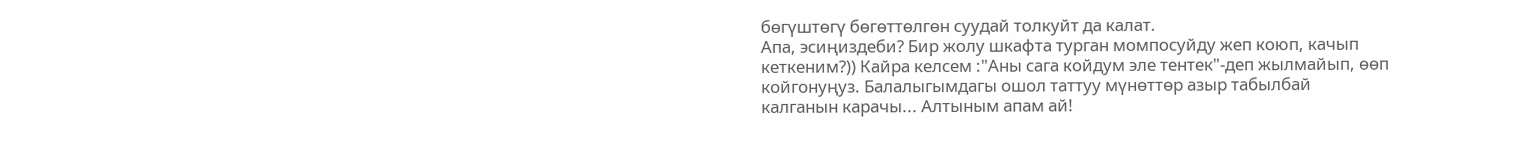бөгүштөгү бөгөттөлгөн суудай толкуйт да калат.
Апа, эсиңиздеби? Бир жолу шкафта турган момпосуйду жеп коюп, качып кеткеним?)) Кайра келсем :"Аны сага койдум эле тентек"-деп жылмайып, өөп койгонуңуз. Балалыгымдагы ошол таттуу мүнөттөр азыр табылбай калганын карачы... Алтыным апам ай!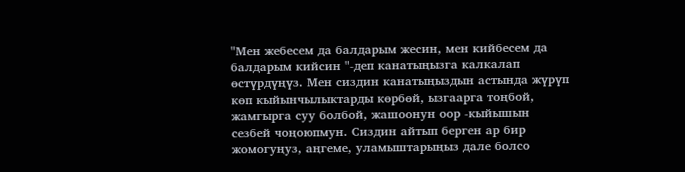"Мен жебесем да балдарым жесин, мен кийбесем да балдарым кийсин "-деп канатыңызга калкалап өстүрдүңүз. Мен сиздин канатыңыздын астында жүрүп көп кыйынчылыктарды көрбөй, ызгаарга тоңбой, жамгырга суу болбой, жашоонун оор -кыйышын сезбей чоңоюпмун. Сиздин айтып берген ар бир жомогуңуз, аңгеме, уламыштарыңыз дале болсо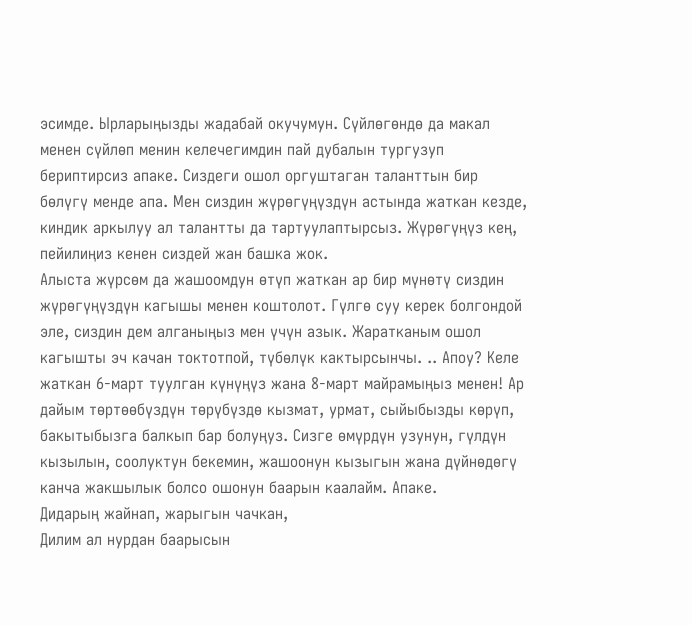эсимде. Ырларыңызды жадабай окучумун. Сүйлөгөндө да макал менен сүйлөп менин келечегимдин пай дубалын тургузуп бериптирсиз апаке. Сиздеги ошол оргуштаган таланттын бир бөлүгү менде апа. Мен сиздин жүрөгүңүздүн астында жаткан кезде, киндик аркылуу ал талантты да тартуулаптырсыз. Жүрөгүңүз кең, пейилиңиз кенен сиздей жан башка жок.
Алыста жүрсөм да жашоомдун өтүп жаткан ар бир мүнөтү сиздин жүрөгүңүздүн кагышы менен коштолот. Гүлгө суу керек болгондой эле, сиздин дем алганыңыз мен үчүн азык. Жаратканым ошол кагышты эч качан токтотпой, түбөлүк кактырсынчы. .. Апоу? Келе жаткан 6-март туулган күнүңүз жана 8-март майрамыңыз менен! Ар дайым төртөөбүздүн төрүбүздө кызмат, урмат, сыйыбызды көрүп, бакытыбызга балкып бар болуңуз. Сизге өмүрдүн узунун, гүлдүн кызылын, соолуктун бекемин, жашоонун кызыгын жана дүйнөдөгү канча жакшылык болсо ошонун баарын каалайм. Апаке.
Дидарың жайнап, жарыгын чачкан,
Дилим ал нурдан баарысын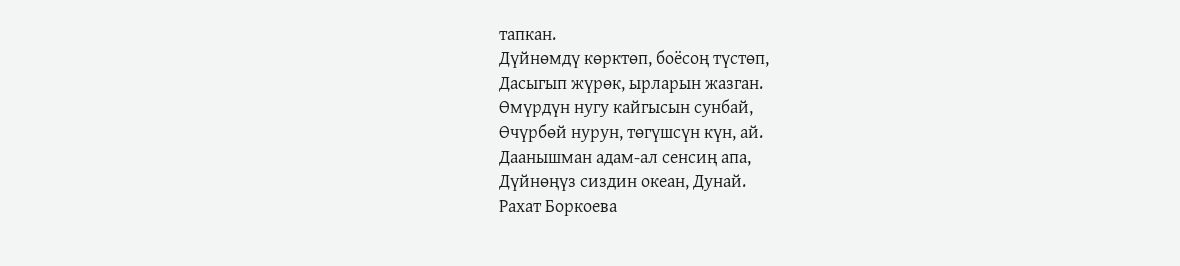тапкан.
Дүйнөмдү көрктөп, боёсоң түстөп,
Дасыгып жүрөк, ырларын жазган.
Өмүрдүн нугу кайгысын сунбай,
Өчүрбөй нурун, төгүшсүн күн, ай.
Даанышман адам-ал сенсиң апа,
Дүйнөңүз сиздин океан, Дунай.
Рахат Боркоева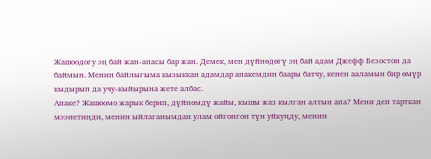Жашоодогу эң бай жан-апасы бар жан. Демек, мен дүйнөдөгү эң бай адам Джефф Безостон да баймын. Менин байлыгыма кызыккан адамдар апакемдин баары батчу, кенен ааламын бир өмүр кыдырып да учу-кыйырына жете албас.
Апаке? Жашоомо жарык берип, дүйнөмдү жайы, кышы жаз кылган алтын апа? Мени деп тарткан мээнетиңди, менин ыйлаганымдан улам ойгонгон түн уйкуңду, менин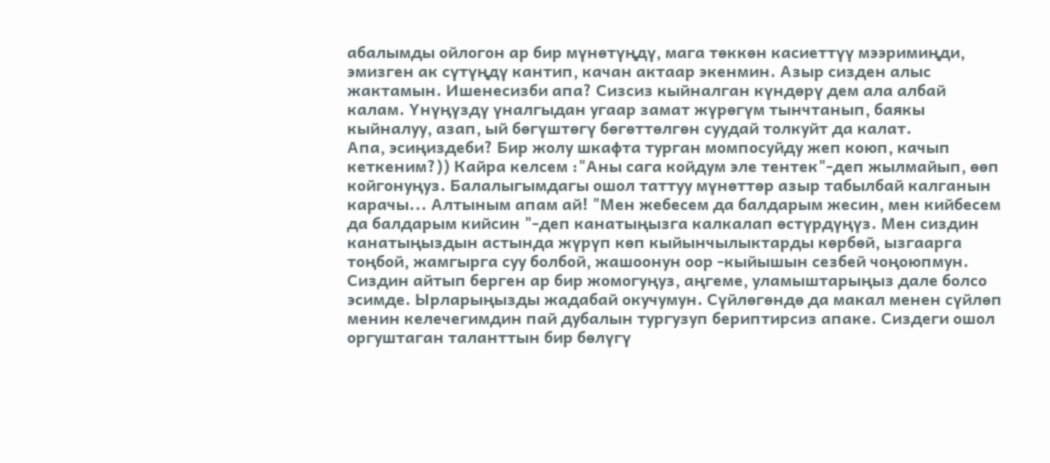абалымды ойлогон ар бир мүнөтүңдү, мага төккөн касиеттүү мээримиңди, эмизген ак сүтүңдү кантип, качан актаар экенмин. Азыр сизден алыс жактамын. Ишенесизби апа? Сизсиз кыйналган күндөрү дем ала албай калам. Үнүңүздү үналгыдан угаар замат жүрөгүм тынчтанып, баякы кыйналуу, азап, ый бөгүштөгү бөгөттөлгөн суудай толкуйт да калат.
Апа, эсиңиздеби? Бир жолу шкафта турган момпосуйду жеп коюп, качып кеткеним?)) Кайра келсем :"Аны сага койдум эле тентек"-деп жылмайып, өөп койгонуңуз. Балалыгымдагы ошол таттуу мүнөттөр азыр табылбай калганын карачы... Алтыным апам ай! "Мен жебесем да балдарым жесин, мен кийбесем да балдарым кийсин "-деп канатыңызга калкалап өстүрдүңүз. Мен сиздин канатыңыздын астында жүрүп көп кыйынчылыктарды көрбөй, ызгаарга тоңбой, жамгырга суу болбой, жашоонун оор -кыйышын сезбей чоңоюпмун. Сиздин айтып берген ар бир жомогуңуз, аңгеме, уламыштарыңыз дале болсо эсимде. Ырларыңызды жадабай окучумун. Сүйлөгөндө да макал менен сүйлөп менин келечегимдин пай дубалын тургузуп бериптирсиз апаке. Сиздеги ошол оргуштаган таланттын бир бөлүгү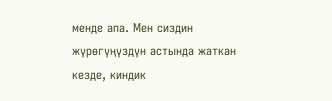менде апа. Мен сиздин жүрөгүңүздүн астында жаткан кезде, киндик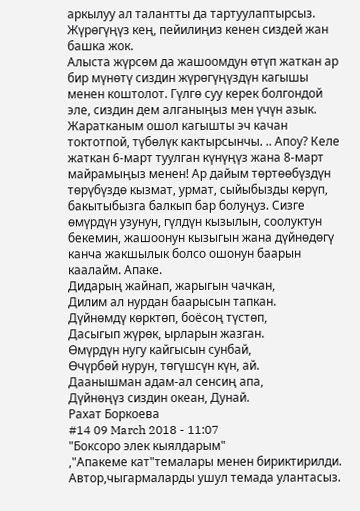аркылуу ал талантты да тартуулаптырсыз. Жүрөгүңүз кең, пейилиңиз кенен сиздей жан башка жок.
Алыста жүрсөм да жашоомдун өтүп жаткан ар бир мүнөтү сиздин жүрөгүңүздүн кагышы менен коштолот. Гүлгө суу керек болгондой эле, сиздин дем алганыңыз мен үчүн азык. Жаратканым ошол кагышты эч качан токтотпой, түбөлүк кактырсынчы. .. Апоу? Келе жаткан 6-март туулган күнүңүз жана 8-март майрамыңыз менен! Ар дайым төртөөбүздүн төрүбүздө кызмат, урмат, сыйыбызды көрүп, бакытыбызга балкып бар болуңуз. Сизге өмүрдүн узунун, гүлдүн кызылын, соолуктун бекемин, жашоонун кызыгын жана дүйнөдөгү канча жакшылык болсо ошонун баарын каалайм. Апаке.
Дидарың жайнап, жарыгын чачкан,
Дилим ал нурдан баарысын тапкан.
Дүйнөмдү көрктөп, боёсоң түстөп,
Дасыгып жүрөк, ырларын жазган.
Өмүрдүн нугу кайгысын сунбай,
Өчүрбөй нурун, төгүшсүн күн, ай.
Даанышман адам-ал сенсиң апа,
Дүйнөңүз сиздин океан, Дунай.
Рахат Боркоева
#14 09 March 2018 - 11:07
"Боксоро элек кыялдарым"
,"Апакеме кат"темалары менен бириктирилди.
Автор,чыгармаларды ушул темада улантасыз.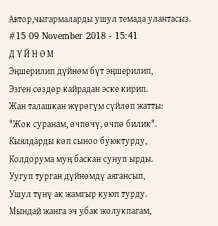Автор,чыгармаларды ушул темада улантасыз.
#15 09 November 2018 - 15:41
Д Ү Й Н Ө М
Эңшерилип дүйнөм бүт эңшерилип,
Эзген сөздөр кайрадан эске кирип.
Жан талашкан жүрөгүм сүйлөп жатты:
"Жок суранам, өчпөчү, өчпө билик".
Кыялдарды көп сыноо буюктурду,
Колдорума муң баскан сунуп ырды.
Уугуп турган дүйнөмдү аягансып,
Ушул түнү ак жамгыр куюп турду.
Мындай жанга эч убак жолукпагам,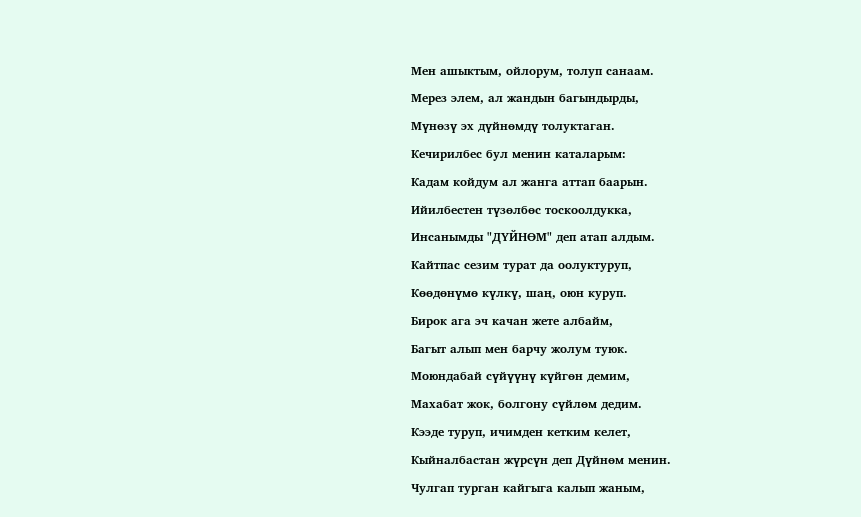Мен ашыктым, ойлорум, толуп санаам.
Мерез элем, ал жандын багындырды,
Мүнөзү эх дүйнөмдү толуктаган.
Кечирилбес бул менин каталарым:
Кадам койдум ал жанга аттап баарын.
Ийилбестен түзөлбөс тоскоолдукка,
Инсанымды "ДҮЙНӨМ" деп атап алдым.
Кайтпас сезим турат да оолуктуруп,
Көөдөнүмө күлкү, шаң, оюн куруп.
Бирок ага эч качан жете албайм,
Багыт алып мен барчу жолум туюк.
Моюндабай сүйүүнү күйгөн демим,
Махабат жок, болгону сүйлөм дедим.
Кээде туруп, ичимден кетким келет,
Кыйналбастан жүрсүн деп Дүйнөм менин.
Чулгап турган кайгыга калып жаным,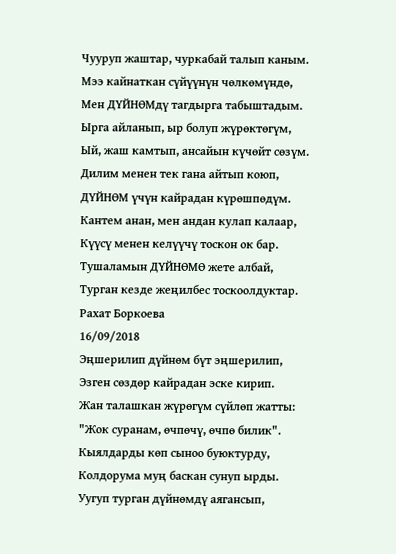Чууруп жаштар, чуркабай талып каным.
Мээ кайнаткан сүйүүнүн чөлкөмүндө,
Мен ДҮЙНӨМдү тагдырга табыштадым.
Ырга айланып, ыр болуп жүрөктөгүм,
Ый, жаш камтып, ансайын күчөйт сөзүм.
Дилим менен тек гана айтып коюп,
ДҮЙНӨМ үчүн кайрадан күрөшпөдүм.
Кантем анан, мен андан кулап калаар,
Күүсү менен келүүчү тоскон ок бар.
Тушаламын ДҮЙНӨМӨ жете албай,
Турган кезде жеңилбес тоскоолдуктар.
Рахат Боркоева
16/09/2018
Эңшерилип дүйнөм бүт эңшерилип,
Эзген сөздөр кайрадан эске кирип.
Жан талашкан жүрөгүм сүйлөп жатты:
"Жок суранам, өчпөчү, өчпө билик".
Кыялдарды көп сыноо буюктурду,
Колдорума муң баскан сунуп ырды.
Уугуп турган дүйнөмдү аягансып,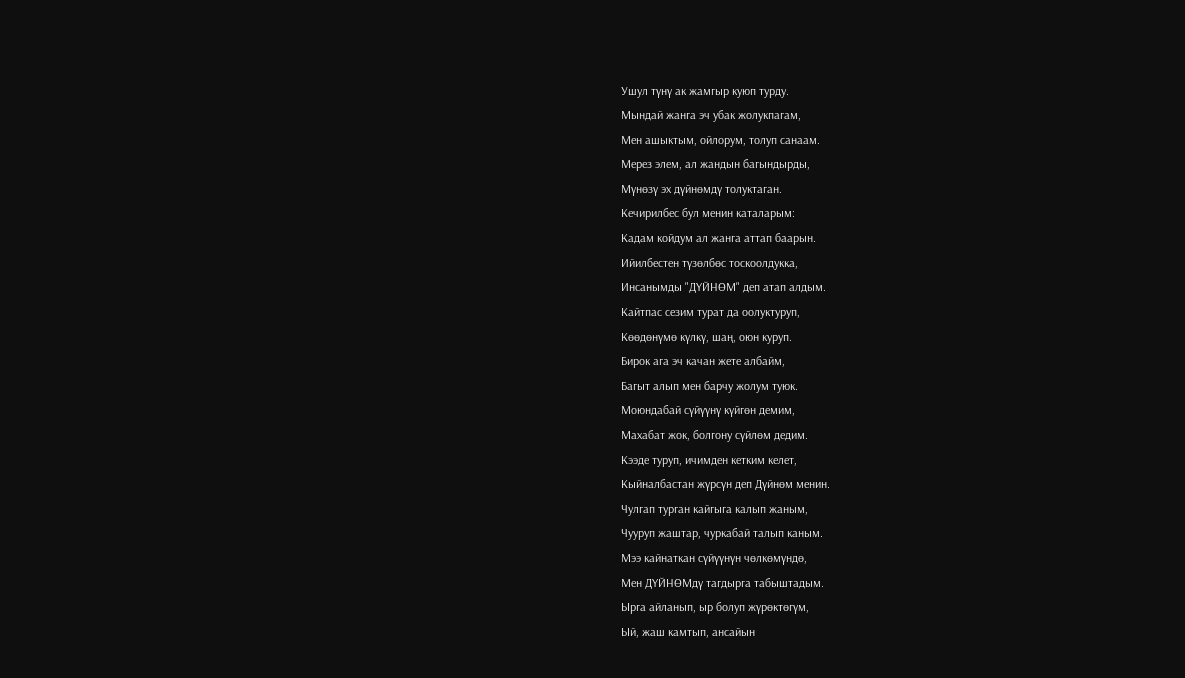Ушул түнү ак жамгыр куюп турду.
Мындай жанга эч убак жолукпагам,
Мен ашыктым, ойлорум, толуп санаам.
Мерез элем, ал жандын багындырды,
Мүнөзү эх дүйнөмдү толуктаган.
Кечирилбес бул менин каталарым:
Кадам койдум ал жанга аттап баарын.
Ийилбестен түзөлбөс тоскоолдукка,
Инсанымды "ДҮЙНӨМ" деп атап алдым.
Кайтпас сезим турат да оолуктуруп,
Көөдөнүмө күлкү, шаң, оюн куруп.
Бирок ага эч качан жете албайм,
Багыт алып мен барчу жолум туюк.
Моюндабай сүйүүнү күйгөн демим,
Махабат жок, болгону сүйлөм дедим.
Кээде туруп, ичимден кетким келет,
Кыйналбастан жүрсүн деп Дүйнөм менин.
Чулгап турган кайгыга калып жаным,
Чууруп жаштар, чуркабай талып каным.
Мээ кайнаткан сүйүүнүн чөлкөмүндө,
Мен ДҮЙНӨМдү тагдырга табыштадым.
Ырга айланып, ыр болуп жүрөктөгүм,
Ый, жаш камтып, ансайын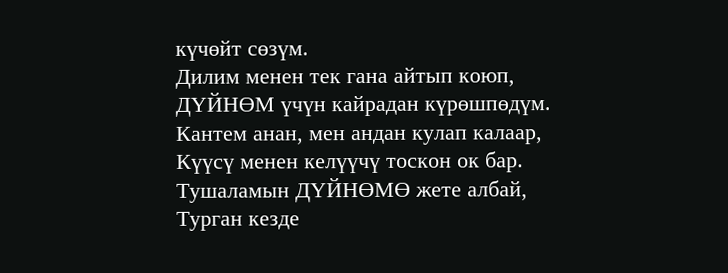күчөйт сөзүм.
Дилим менен тек гана айтып коюп,
ДҮЙНӨМ үчүн кайрадан күрөшпөдүм.
Кантем анан, мен андан кулап калаар,
Күүсү менен келүүчү тоскон ок бар.
Тушаламын ДҮЙНӨМӨ жете албай,
Турган кезде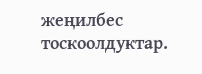жеңилбес тоскоолдуктар.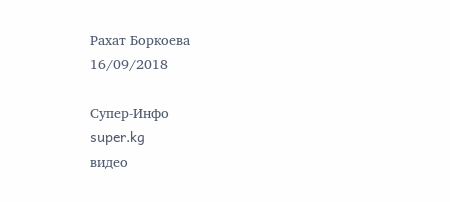Рахат Боркоева
16/09/2018

Супер-Инфо
super.kg
видео